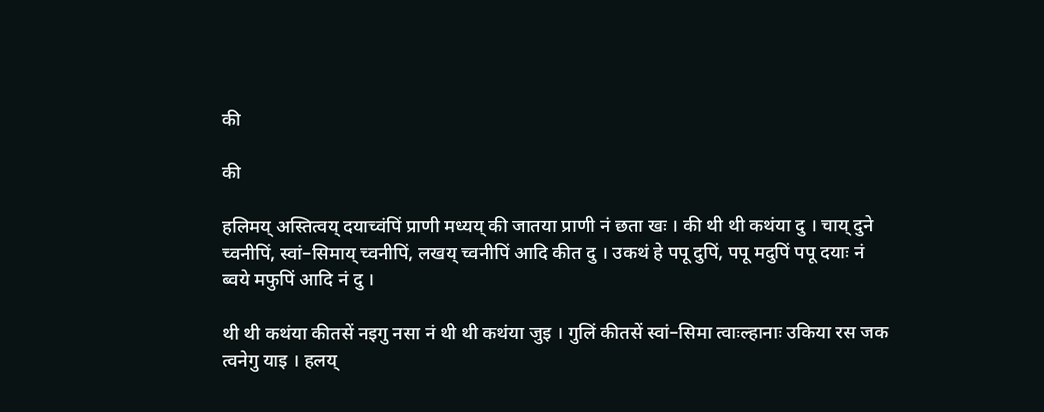की

की

हलिमय्‌ अस्तित्वय्‌ दयाच्वंपिं प्राणी मध्यय्‌ की जातया प्राणी नं छता खः । की थी थी कथंया दु । चाय्‌ दुने च्वनीपिं, स्वां–सिमाय्‌ च्वनीपिं, लखय्‌ च्वनीपिं आदि कीत दु । उकथं हे पपू दुपिं, पपू मदुपिं पपू दयाः नं ब्वये मफुपिं आदि नं दु ।

थी थी कथंया कीतसें नइगु नसा नं थी थी कथंया जुइ । गुलिं कीतसें स्वां–सिमा त्वाःल्हानाः उकिया रस जक त्वनेगु याइ । हलय्‌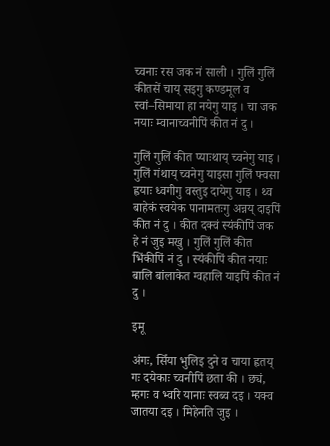च्वनाः रस जक नं साली । गुलिं गुलिं कीतसें चाय्‌ सइगु कण्डमूल व स्वां–सिमाया हा नयेगु याइ । चा जक नयाः म्वानाच्वनीपिं कीत नं दु ।

गुलिं गुलिं कीत प्याःथाय्‌ च्वनेगु याइ । गुलिं गंथाय्‌ च्वनेगु याइसा गुलिं फ्वसा ह्वयाः ध्वगीगु वस्तुइ दायेगु याइ । थ्व बाहेकं स्वयेक पानामतःगु अन्नय्‌ दाइपिं कीत नं दु । कीत दक्वं स्यंकीपिं जक हे नं जुइ मखु । गुलिं गुलिं कीत भिंकीपिं नं दु । स्यंकीपिं कीत नयाः बालि बांलाकेत ग्वहालि याइपिं कीत नं दु ।

इमू

अंगः, सिँया भुलिइ दुने व चाया ह्वतय्‌ गः दयेकाः च्वनीपिं छता की । छ्यं, म्हगः व भ्वरि यानाः स्वब्व दइ । यक्व जातया दइ । मिहेनति जुइ ।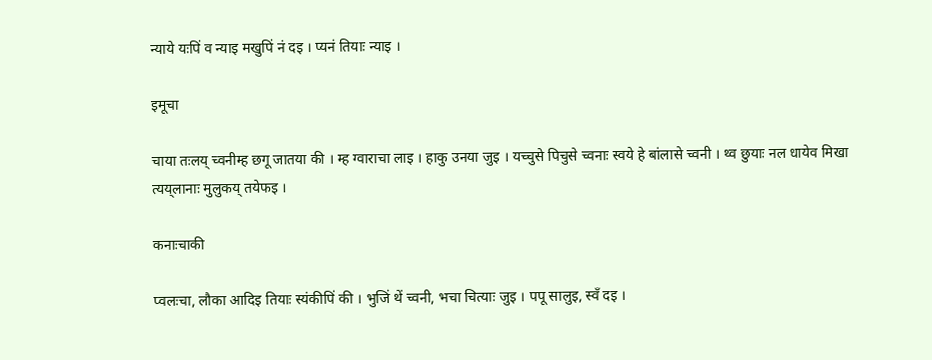न्याये यःपिं व न्याइ मखुपिं नं दइ । प्यनं तियाः न्याइ ।

इमूचा

चाया तःलय्‌ च्वनीम्ह छगू जातया की । म्ह ग्वाराचा लाइ । हाकु उनया जुइ । यच्चुसे पिचुसे च्वनाः स्वये हे बांलासे च्वनी । थ्व छुयाः नल धायेव मिखा त्यय्‌लानाः मुलुकय्‌ तयेफइ ।

कनाःचाकी

प्वलःचा, लौका आदिइ तियाः स्यंकीपिं की । भुजिं थें च्वनी, भचा चित्याः जुइ । पपू सालुइ, स्वँ दइ ।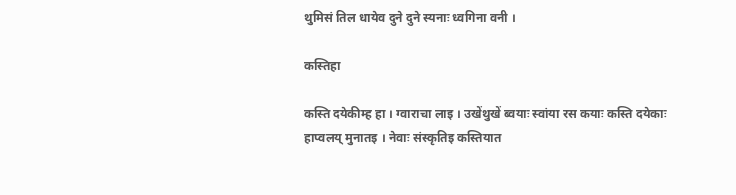थुमिसं तिल धायेव दुने दुने स्यनाः ध्वगिना वनी ।

कस्तिहा

कस्ति दयेकीम्ह हा । ग्वाराचा लाइ । उखेंथुखें ब्वयाः स्वांया रस कयाः कस्ति दयेकाः हाप्वलय्‌ मुनातइ । नेवाः संस्कृतिइ कस्तियात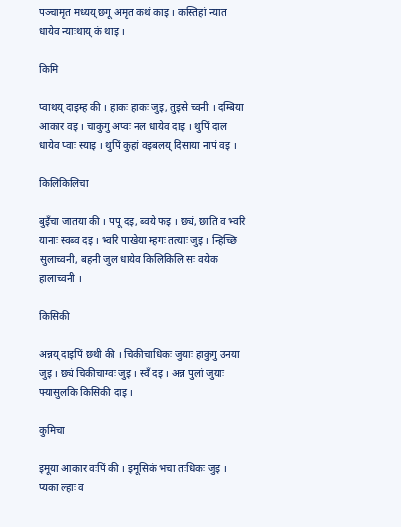पञ्चामृत मध्यय्‌ छगू अमृत कथं काइ । कस्तिहां न्यात धायेव न्याःथाय्‌ कं थाइ ।

किमि

प्वाथय्‌ दाइम्ह की । हाकः हाकः जुइ, तुइसे च्वनी । दम्बिया आकार वइ । चाकुगु अप्वः नल धायेव दाइ । थुपिं दाल धायेव प्वाः स्याइ । थुपिं कुहां वइबलय्‌ दिसाया नापं वइ ।

किलिकिलिचा

बुइँचा जातया की । पपू दइ, ब्वये फइ । छ्यं, छाति व भ्वरि यानाः स्वब्व दइ । भ्वरि पाखेया म्हगः तत्याः जुइ । न्हिच्छि सुलाच्वनी, बहनी जुल धायेव किलिकिलि सः वयेक हालाच्वनी ।

किसिकी

अन्नय्‌ दाइपिं छथी की । चिकीचाधिकः जुयाः हाकुगु उनया जुइ । छ्यं चिकीचाग्वः जुइ । स्वँ दइ । अन्न पुलां जुयाः फ्यासुलकि किसिकी दाइ ।

कुमिचा

इमूया आकार वःपिं की । इमूसिकं भचा तःधिकः जुइ । प्यका ल्हाः व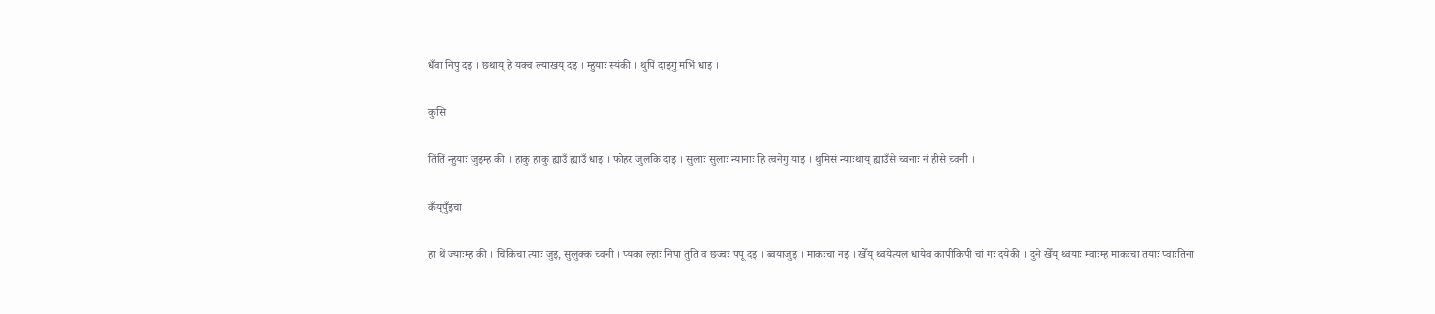धँवा निपु दइ । छथाय्‌ हे यक्व ल्याखय्‌ दइ । म्हुयाः स्यंकी । थुपिं दाइगु मभिं धाइ ।

कुसि

तिंतिं न्हुयाः जुइम्ह की । हाकु हाकु ह्याउँ ह्याउँ धाइ । फोहर जुलकि दाइ । सुलाः सुलाः न्यानाः हि त्वनेगु याइ । थुमिसं न्याःथाय्‌ ह्याउँसे च्वनाः नं हीसे च्वनी ।

कँय्‌पुँइचा

हा थें ज्याःम्ह की । चिकिचा त्याः जुइ, सुलुक्क च्वनी । प्यका ल्हाः निपा तुति व छज्वः पपू दइ । ब्वयाजुइ । माकःचा नइ । खेँय्‌ थ्वयेत्यल धायेव कापीकिपी चां गः दयेकी । दुने खेँय्‌ थ्वयाः म्वाःम्ह माकःचा तयाः प्वाःतिना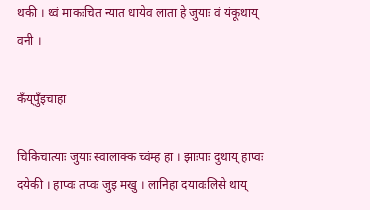थकी । थ्वं माकःचित न्यात धायेव लाता हे जुयाः वं यंकूथाय्‌ वनी ।

कँय्‌पुँइचाहा

चिकिचात्याः जुयाः स्वालाक्क च्वंम्ह हा । झाःपाः दुथाय्‌ हाप्वः दयेकी । हाप्वः तप्वः जुइ मखु । लानिहा दयावःलिसे थाय्‌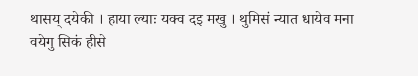थासय्‌ दयेकी । हाया ल्याः यक्व दइ मखु । थुमिसं न्यात धायेव मना वयेगु सिकं हीसे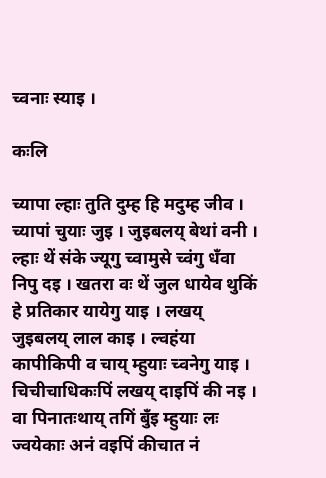च्वनाः स्याइ ।

कःलि

च्यापा ल्हाः तुति दुम्ह हि मदुम्ह जीव । च्यापां चुयाः जुइ । जुइबलय्‌ बेथां वनी । ल्हाः थें संके ज्यूगु च्वामुसे च्वंगु धँवा निपु दइ । खतरा वः थें जुल धायेव थुकिं हे प्रतिकार यायेगु याइ । लखय्‌ जुइबलय्‌ लाल काइ । ल्वहंया कापीकिपी व चाय्‌ म्हुयाः च्वनेगु याइ । चिचीचाधिकःपिं लखय्‌ दाइपिं की नइ । वा पिनातःथाय्‌ तगिं बुँइ म्हुयाः लः ज्वयेकाः अनं वइपिं कीचात नं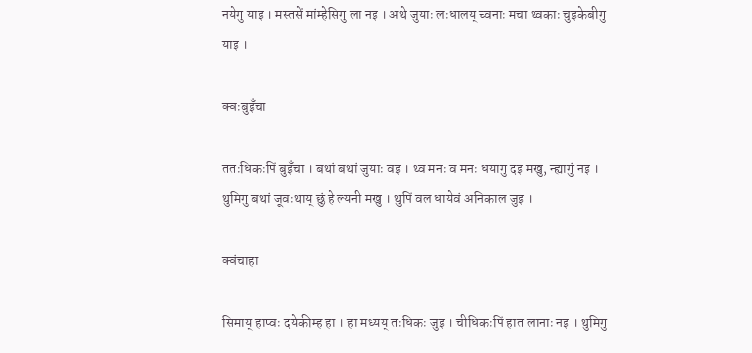नयेगु याइ । मस्तसें मांम्हेसिगु ला नइ । अथे जुयाः लःधालय्‌ च्वनाः मचा थ्वकाः चुइकेबीगु याइ ।

क्वःबुइँचा

ततःधिकःपिं बुइँचा । बथां बथां जुयाः वइ । थ्व मनः व मनः धयागु दइ मखु, न्ह्यागुं नइ । थुमिगु बथां जूवःथाय्‌ छुं हे ल्यनी मखु । थुपिं वल धायेवं अनिकाल जुइ ।

क्वंचाहा

सिमाय्‌ हाप्वः दयेकीम्ह हा । हा मध्यय्‌ तःधिकः जुइ । चीधिकःपिं हात लानाः नइ । थुमिगु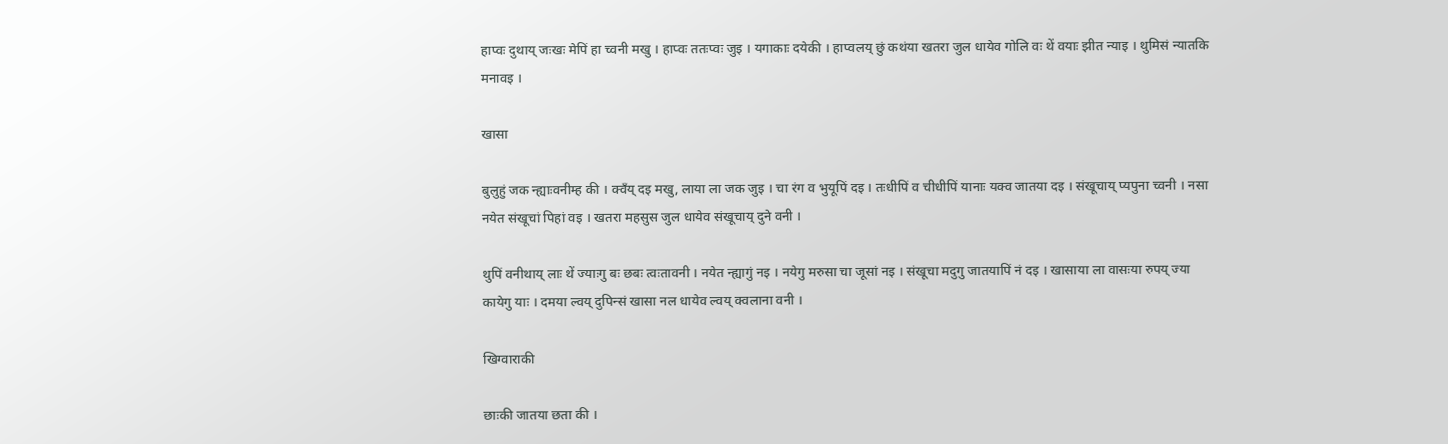हाप्वः दुथाय्‌ जःखः मेपिं हा च्वनी मखु । हाप्वः ततःप्वः जुइ । यगाकाः दयेकी । हाप्वलय्‌ छुं कथंया खतरा जुल धायेव गोलि वः थें वयाः झीत न्याइ । थुमिसं न्यातकि मनावइ ।

खासा

बुलुहुं जक न्ह्याःवनीम्ह की । क्वँय्‌ दइ मखु, लाया ला जक जुइ । चा रंग व भुयूपिं दइ । तःधीपिं व चीधीपिं यानाः यक्व जातया दइ । संखूचाय्‌ प्यपुना च्वनी । नसा नयेत संखूचां पिहां वइ । खतरा महसुस जुल धायेव संखूचाय्‌ दुने वनी ।

थुपिं वनीथाय्‌ लाः थें ज्याःगु बः छबः त्वःतावनी । नयेत न्ह्यागुं नइ । नयेगु मरुसा चा जूसां नइ । संखूचा मदुगु जातयापिं नं दइ । खासाया ला वासःया रुपय्‌ ज्या कायेगु याः । दमया ल्वय्‌ दुपिन्सं खासा नल धायेव ल्वय्‌ क्वलाना वनी ।

खिग्वाराकी

छाःकी जातया छता की ।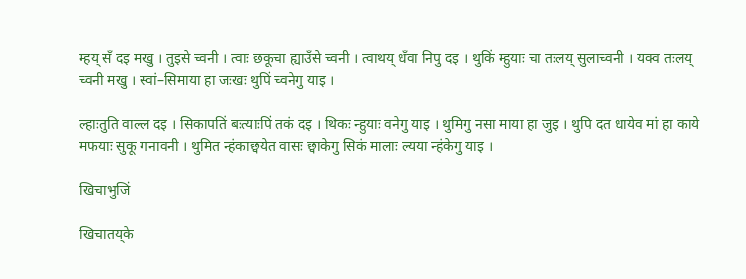म्हय्‌ सँ दइ मखु । तुइसे च्वनी । त्वाः छकूचा ह्याउँसे च्वनी । त्वाथय्‌ धँवा निपु दइ । थुकिं म्हुयाः चा तःलय्‌ सुलाच्वनी । यक्व तःलय्‌ च्वनी मखु । स्वां–सिमाया हा जःखः थुपिं च्वनेगु याइ ।

ल्हाःतुति वाल्ल दइ । सिकापतिं बःत्याःपिं तकं दइ । थिकः न्हुयाः वनेगु याइ । थुमिगु नसा माया हा जुइ । थुपि दत धायेव मां हा काये मफयाः सुकू गनावनी । थुमित न्हंकाछ्वयेत वासः छ्वाकेगु सिकं मालाः ल्यया न्हंकेगु याइ ।

खिचाभुजिं

खिचातय्‌के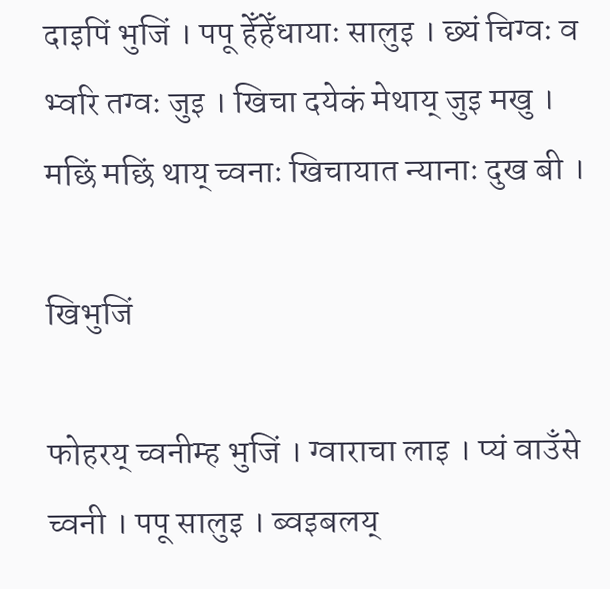दाइपिं भुजिं । पपू हेँहेँधायाः सालुइ । छ्यं चिग्वः व भ्वरि तग्वः जुइ । खिचा दयेकं मेथाय्‌ जुइ मखु । मछिं मछिं थाय्‌ च्वनाः खिचायात न्यानाः दुख बी ।

खिभुजिं

फोहरय्‌ च्वनीम्ह भुजिं । ग्वाराचा लाइ । प्यं वाउँसे च्वनी । पपू सालुइ । ब्वइबलय्‌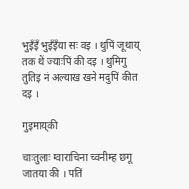भुइँइँ भुइँइँया सः वइ । थुपिं जूथाय्‌ तक थें ज्याःपिं की दइ । थुमिगु तुतिइ नं अल्याख खने मदुपिं कीत दइ ।

गुइमाय्‌की

चाःतुलाः ग्वाराचिना च्वनीम्ह छगू जातया की । पतिं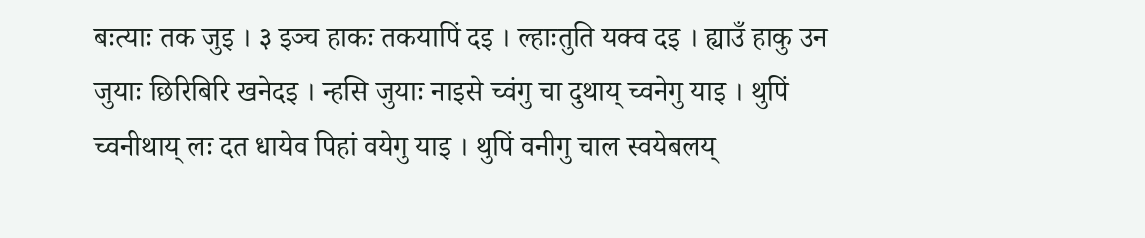बःत्याः तक जुइ । ३ इञ्च हाकः तकयापिं दइ । ल्हाःतुति यक्व दइ । ह्याउँ हाकु उन जुयाः छिरिबिरि खनेदइ । न्हसि जुयाः नाइसे च्वंगु चा दुथाय्‌ च्वनेगु याइ । थुपिं च्वनीथाय्‌ लः दत धायेव पिहां वयेगु याइ । थुपिं वनीगु चाल स्वयेबलय्‌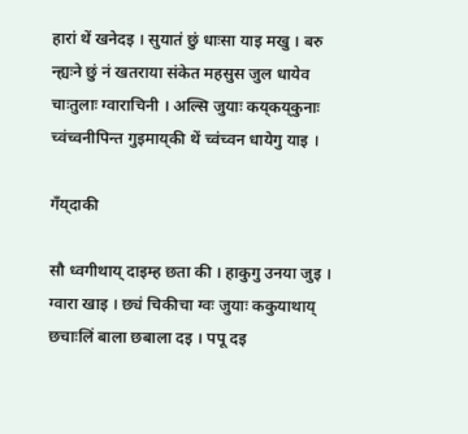हारां थें खनेदइ । सुयातं छुं धाःसा याइ मखु । बरु न्ह्यःने छुं नं खतराया संकेत महसुस जुल धायेव चाःतुलाः ग्वाराचिनी । अल्सि जुयाः कय्‌कय्‌कुनाः च्वंच्वनीपिन्त गुइमाय्‌की थें च्वंच्वन धायेगु याइ ।

गँय्‌दाकी

सौ ध्वगीथाय्‌ दाइम्ह छता की । हाकुगु उनया जुइ । ग्वारा खाइ । छ्यं चिकीचा ग्वः जुयाः ककुयाथाय्‌ छचाःलिं बाला छबाला दइ । पपू दइ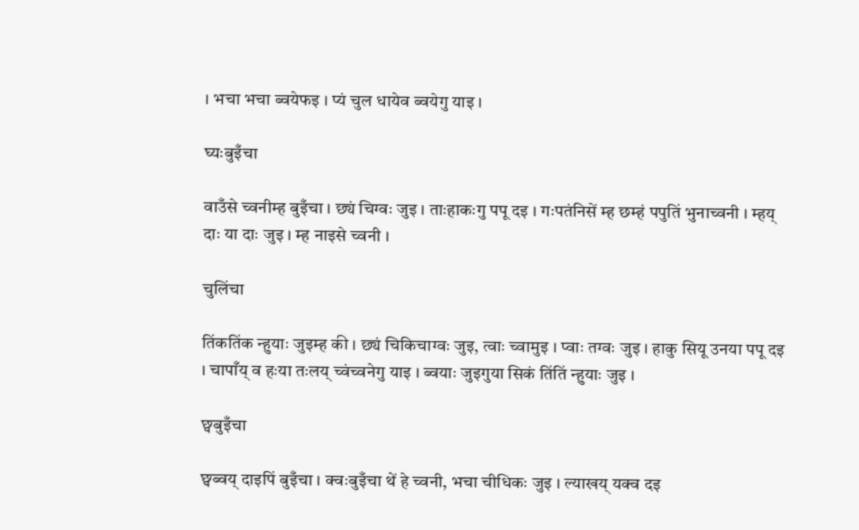। भचा भचा ब्वयेफइ । प्यं चुल धायेव ब्वयेगु याइ ।

घ्यःबुइँचा

वाउँसे च्वनीम्ह बुइँचा । छ्यं चिग्वः जुइ । ताःहाकःगु पपू दइ । गःपतंनिसें म्ह छम्हं पपुतिं भुनाच्वनी । म्हय्‌ दाः या दाः जुइ । म्ह नाइसे च्वनी ।

चुलिंचा

तिंकतिंक न्हुयाः जुइम्ह की । छ्यं चिकिचाग्वः जुइ, त्वाः च्वामुइ । प्वाः तग्वः जुइ । हाकु सियू उनया पपू दइ । चापाँय्‌ व हःया तःलय्‌ च्वंच्वनेगु याइ । ब्वयाः जुइगुया सिकं तिंतिं न्हुयाः जुइ ।

छ्वबुइँचा

छ्वब्वय्‌ दाइपिं बुइँचा । क्वःबुइँचा थें हे च्वनी, भचा चीधिकः जुइ । ल्याखय्‌ यक्व दइ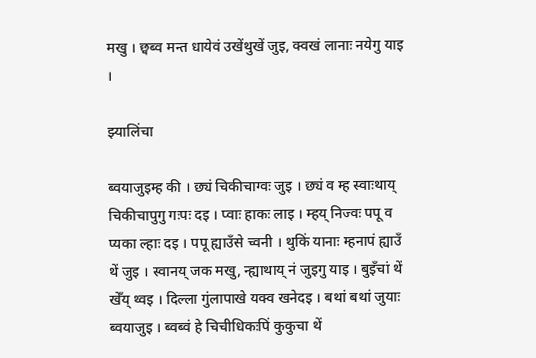मखु । छ्वब्व मन्त धायेवं उखेंथुखें जुइ, क्वखं लानाः नयेगु याइ ।

झ्यालिंचा

ब्वयाजुइम्ह की । छ्यं चिकीचाग्वः जुइ । छ्यं व म्ह स्वाःथाय्‌ चिकीचापुगु गःपः दइ । प्वाः हाकः लाइ । म्हय्‌ निज्वः पपू व प्यका ल्हाः दइ । पपू ह्याउँसे च्वनी । थुकिं यानाः म्हनापं ह्याउँ थें जुइ । स्वानय्‌ जक मखु, न्ह्याथाय्‌ नं जुइगु याइ । बुइँचां थें खेँय्‌ थ्वइ । दिल्ला गुंलापाखे यक्व खनेदइ । बथां बथां जुयाः ब्वयाजुइ । ब्वब्वं हे चिचीधिकःपिं कुकुचा थें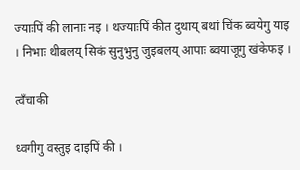ज्याःपिं की लानाः नइ । थज्याःपिं कीत दुथाय्‌ बथां चिंक ब्वयेगु याइ । निभाः थीबलय्‌ सिकं सुनुभुनु जुइबलय्‌ आपाः ब्वयाजूगु खंकेफइ ।

त्वँचाकी

ध्वगीगु वस्तुइ दाइपिं की ।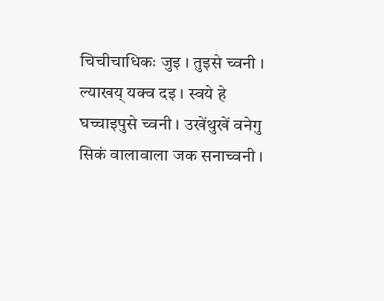चिचीचाधिकः जुइ । तुइसे च्वनी । ल्याखय्‌ यक्व दइ । स्वये हे घच्चाइपुसे च्वनी । उखेंथुखें वनेगु सिकं वालावाला जक सनाच्वनी ।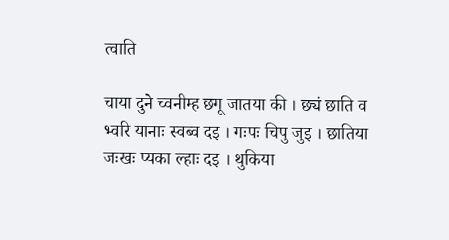त्वाति

चाया दुने च्वनीम्ह छगू जातया की । छ्यं छाति व भ्वरि यानाः स्वब्व दइ । गःपः चिपु जुइ । छातिया जःखः प्यका ल्हाः दइ । थुकिया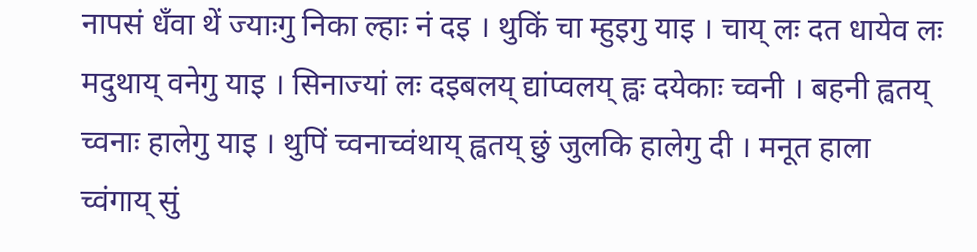नापसं धँवा थें ज्याःगु निका ल्हाः नं दइ । थुकिं चा म्हुइगु याइ । चाय्‌ लः दत धायेव लः मदुथाय्‌ वनेगु याइ । सिनाज्यां लः दइबलय्‌ द्यांप्वलय्‌ ह्वः दयेकाः च्वनी । बहनी ह्वतय्‌ च्वनाः हालेगु याइ । थुपिं च्वनाच्वंथाय्‌ ह्वतय्‌ छुं जुलकि हालेगु दी । मनूत हाला च्वंगाय्‌ सुं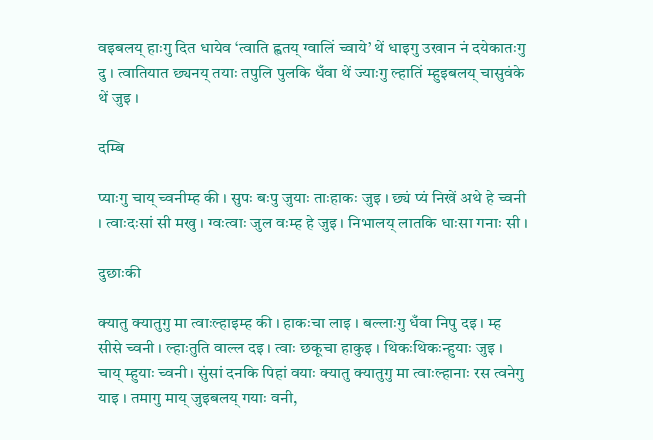वइबलय्‌ हाःगु दित धायेव ‘त्वाति ह्वतय्‌ ग्वालिं च्वाये’ थें धाइगु उखान नं दयेकातःगु दु । त्वातियात छ्यनय्‌ तयाः तपुलि पुलकि धँवा थें ज्याःगु ल्हातिं म्हुइबलय्‌ चासुवंके थें जुइ ।

दम्बि

प्याःगु चाय्‌ च्वनीम्ह की । सुपः बःपु जुयाः ताःहाकः जुइ । छ्यं प्यं निखें अथे हे च्वनी । त्वाःदःसां सी मखु । ग्वःत्वाः जुल वःम्ह हे जुइ । निभालय्‌ लातकि धाःसा गनाः सी ।

दुछाःकी

क्यातु क्यातुगु मा त्वाःल्हाइम्ह की । हाकःचा लाइ । बल्लाःगु धँवा निपु दइ । म्ह सीसे च्वनी । ल्हाःतुति वाल्ल दइ । त्वाः छकूचा हाकुइ । थिकःथिकःन्हुयाः जुइ । चाय्‌ म्हुयाः च्वनी । सुंसां दनकि पिहां वयाः क्यातु क्यातुगु मा त्वाःल्हानाः रस त्वनेगु याइ । तमागु माय्‌ जुइबलय्‌ गयाः वनी,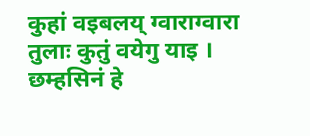कुहां वइबलय्‌ ग्वाराग्वारा तुलाः कुतुं वयेगु याइ । छम्हसिनं हे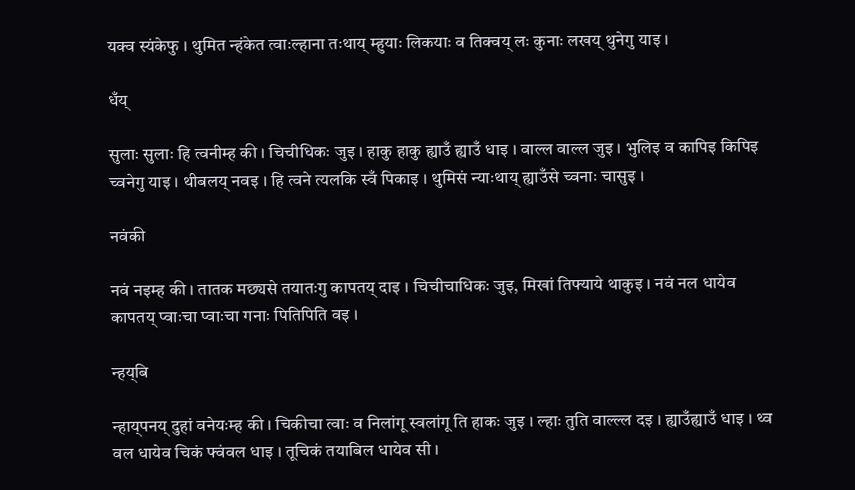यक्व स्यंकेफु । थुमित न्हंकेत त्वाःल्हाना तःथाय्‌ म्हुयाः लिकयाः व तिक्वय्‌ लः कुनाः लखय्‌ थुनेगु याइ ।

धँय्‌

सुलाः सुलाः हि त्वनीम्ह की । चिचीधिकः जुइ । हाकु हाकु ह्याउँ ह्याउँ धाइ । वाल्ल वाल्ल जुइ । भुलिइ व कापिइ किपिइ च्वनेगु याइ । थीबलय्‌ नवइ । हि त्वने त्यलकि स्वँ पिकाइ । थुमिसं न्याःथाय्‌ ह्याउँसे च्वनाः चासुइ ।

नवंकी

नवं नइम्ह की । तातक मछ्यसे तयातःगु कापतय्‌ दाइ । चिचीचाधिकः जुइ, मिखां तिफ्याये थाकुइ । नवं नल धायेव कापतय्‌ प्वाःचा प्वाःचा गनाः पितिपिति वइ ।

न्हय्‌बि

न्हाय्‌पनय्‌ दुहां वनेयःम्ह की । चिकीचा त्वाः व निलांगू स्वलांगू ति हाकः जुइ । ल्हाः तुति वाल्ल्ल दइ । ह्याउँह्याउँ धाइ । थ्व वल धायेव चिकं फ्वंवल धाइ । तूचिकं तयाबिल धायेव सी ।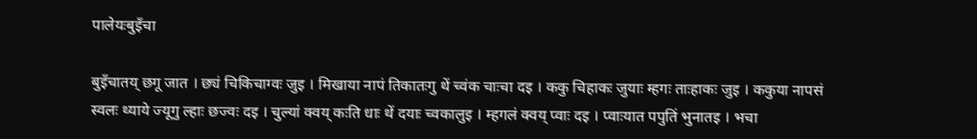पालेयःबुइँचा

बुइँचातय्‌ छगू जात । छ्यं चिकिचाग्वः जुइ । मिखाया नापं तिकातःगु थें च्वंक चाःचा दइ । ककु चिहाकः जुयाः म्हगः ताःहाकः जुइ । ककुया नापसं स्वलः थ्याये ज्यूगु ल्हाः छज्वः दइ । चुल्यां क्वय्‌ कःति धाः थें दयाः च्वकालुइ । म्हगलं क्वय्‌ प्वाः दइ । प्वाःयात पपुतिं भुनातइ । भचा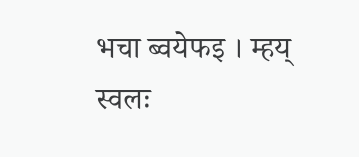भचा ब्वयेफइ । म्हय्‌ स्वलः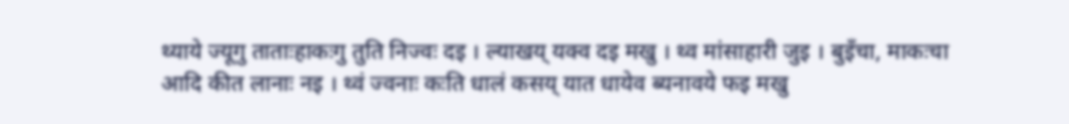थ्याये ज्यूगु ताताःहाकःगु तुति निज्वः दइ । ल्याखय्‌ यक्व दइ मखु । थ्व मांसाहारी जुइ । बुइँचा, माकःचा आदि कीत लानाः नइ । थ्वं ज्वनाः कःति धालं कसय्‌ यात धायेव ब्यनावये फइ मखु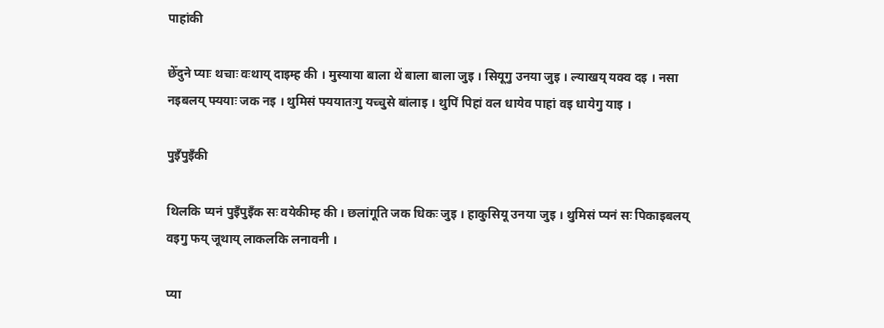पाहांकी

छेँदुने प्याः थचाः वःथाय्‌ दाइम्ह की । मुस्याया बाला थें बाला बाला जुइ । सियूगु उनया जुइ । ल्याखय्‌ यक्व दइ । नसा नइबलय्‌ फ्ययाः जक नइ । थुमिसं फ्ययातःगु यच्चुसे बांलाइ । थुपिं पिहां वल धायेव पाहां वइ धायेगु याइ ।

पुइँपुइँकी

थिलकि प्यनं पुइँपुइँक सः वयेकीम्ह की । छलांगूति जक धिकः जुइ । हाकुसियू उनया जुइ । थुमिसं प्यनं सः पिकाइबलय्‌ वइगु फय्‌ जूथाय्‌ लाकलकि लनावनी ।

प्या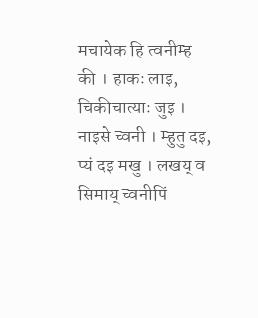मचायेक हि त्वनीम्ह की । हाकः लाइ, चिकीचात्याः जुइ । नाइसे च्वनी । म्हुतु दइ, प्यं दइ मखु । लखय्‌ व सिमाय्‌ च्वनीपिं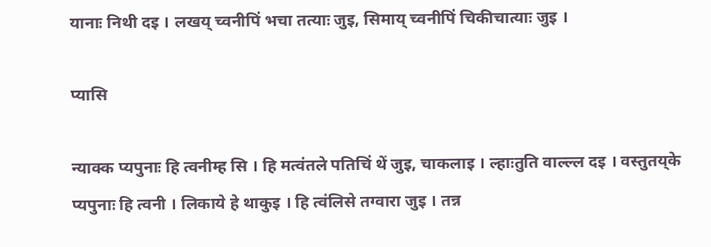यानाः निथी दइ । लखय्‌ च्वनीपिं भचा तत्याः जुइ, सिमाय्‌ च्वनीपिं चिकीचात्याः जुइ ।

प्यासि

न्याक्क प्यपुनाः हि त्वनीम्ह सि । हि मत्वंतले पतिचिं थें जुइ, चाकलाइ । ल्हाःतुति वाल्ल्ल दइ । वस्तुतय्‌के प्यपुनाः हि त्वनी । लिकाये हे थाकुइ । हि त्वंलिसे तग्वारा जुइ । तन्न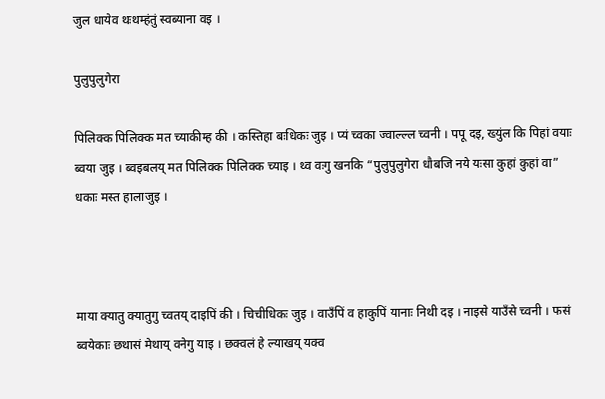जुल धायेव थःथम्हंतुं स्वब्याना वइ ।

पुलुपुलुगेरा

पिलिक्क पिलिक्क मत च्याकीम्ह की । कस्तिहा बःधिकः जुइ । प्यं च्वका ज्वाल्ल्ल च्वनी । पपू दइ, ख्युंल कि पिहां वयाः ब्वया जुइ । ब्वइबलय्‌ मत पिलिक्क पिलिक्क च्याइ । थ्व वःगु खनकि “पुलुपुलुगेरा धौबजि नये यःसा कुहां कुहां वा” धकाः मस्त हालाजुइ ।



माया क्यातु क्यातुगु च्वतय्‌ दाइपिं की । चिचीधिकः जुइ । वाउँपिं व हाकुपिं यानाः निथी दइ । नाइसे याउँसे च्वनी । फसं ब्वयेकाः छथासं मेथाय्‌ वनेगु याइ । छक्वलं हे ल्याखय्‌ यक्व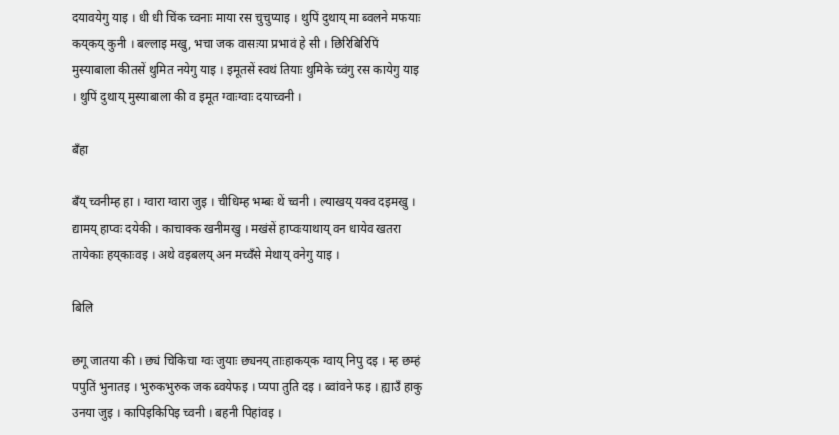दयावयेगु याइ । धी धी चिंक च्वनाः माया रस चुचुप्याइ । थुपिं दुथाय्‌ मा ब्वलने मफयाः कय्‌कय्‌ कुनी । बल्लाइ मखु, भचा जक वासःया प्रभावं हे सी । छिरिबिरिपिं मुस्याबाला कीतसें थुमित नयेगु याइ । इमूतसें स्वथं तियाः थुमिके च्वंगु रस कायेगु याइ । थुपिं दुथाय्‌ मुस्याबाला की व इमूत ग्वाःग्वाः दयाच्वनी ।

बँहा

बँय्‌ च्वनीम्ह हा । ग्वारा ग्वारा जुइ । चीधिम्ह भम्बः थें च्वनी । ल्याखय्‌ यक्व दइमखु । द्यामय्‌ हाप्वः दयेकी । काचाक्क खनीमखु । मखंसें हाप्वःयाथाय्‌ वन धायेव खतरा तायेकाः हय्‌काःवइ । अथे वइबलय्‌ अन मच्वँसे मेथाय्‌ वनेगु याइ ।

बिलि

छगू जातया की । छ्यं चिकिचा ग्वः जुयाः छ्यनय्‌ ताःहाकय्‌क ग्वाय्‌ निपु दइ । म्ह छम्हं पपुतिं भुनातइ । भुरुकभुरुक जक ब्वयेफइ । प्यपा तुति दइ । ब्वांवने फइ । ह्याउँ हाकु उनया जुइ । कापिइकिपिइ च्वनी । बहनी पिहांवइ ।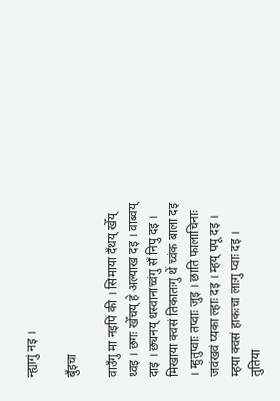न्ह्यागुं नइ ।

बुँइचा

वाउँगु मा नइपिं की । सिमाया दँथय्‌ खेँय्‌ थ्वइ । छगः खेँचय्‌ हे अल्याख दइ । वाब्वय्‌ दाइ । छ्यनय्‌ धस्वानाच्वंगु सँ निपु दइ । मिखाया क्वसं तिकातःगु थें च्वंक बाला दइ । म्हुतुप्वाः तप्वाः जुइ । छाति फालाचिनाः जवंखवं प्यका ल्हाः दइ । म्हय्‌ पपू दइ । म्हया क्वसं हाकःचा लाःगु प्वाः दइ । तुतिया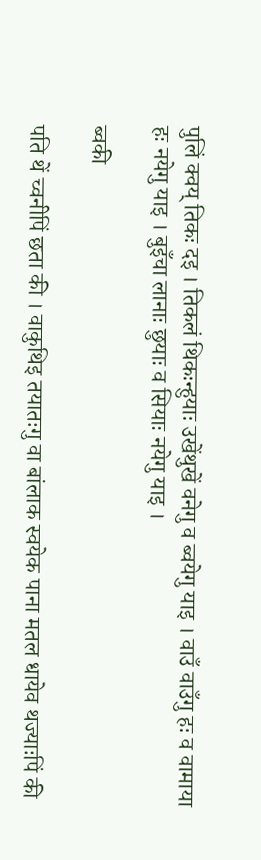पुलिं क्वय्‌ तिकः दइ । तिकलं थिकःन्हुयाः उखेंथुखें वनेगु व ब्वयेगु याइ । वाउँ वाउँगु हः व वामाया हः नयेगु याइ । बुइँचा लानाः छुयाः व सियाः नयेगु याइ ।

ब्वकी

पति थें च्वनीपिं छता की । वाकुथिइ तयातःगु वा बांलाक स्वयेक पाना मतल धायेव थज्याःपिं की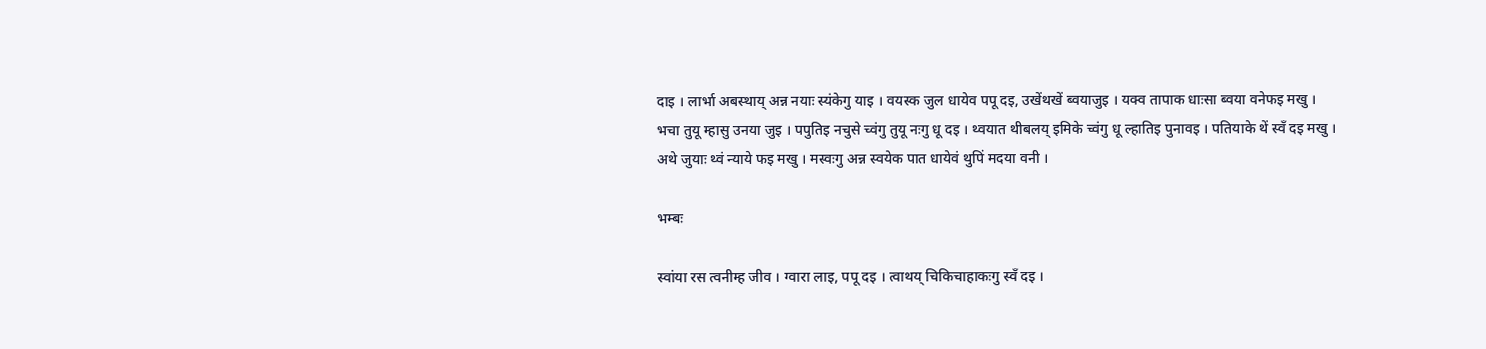दाइ । लार्भा अबस्थाय्‌ अन्न नयाः स्यंकेगु याइ । वयस्क जुल धायेव पपू दइ, उखेंथखें ब्वयाजुइ । यक्व तापाक धाःसा ब्वया वनेफइ मखु । भचा तुयू म्हासु उनया जुइ । पपुतिइ नचुसे च्वंगु तुयू नःगु धू दइ । थ्वयात थीबलय्‌ इमिके च्वंगु धू ल्हातिइ पुनावइ । पतियाके थें स्वँ दइ मखु । अथे जुयाः थ्वं न्याये फइ मखु । मस्वःगु अन्न स्वयेक पात धायेवं थुपिं मदया वनी ।

भम्बः

स्वांया रस त्वनीम्ह जीव । ग्वारा लाइ, पपू दइ । त्वाथय्‌ चिकिचाहाकःगु स्वँ दइ ।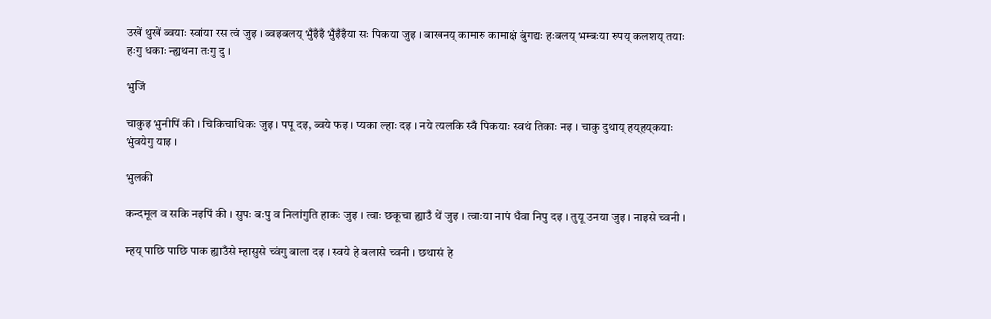उखें थुखें ब्वयाः स्वांया रस त्वं जुइ । ब्वइबलय्‌ भुँइँइँ भुँइँइँया सः पिकया जुइ । बाखनय्‌ कामारु कामाक्षं बुंगद्यः हःबलय्‌ भम्बःया रुपय्‌ कलशय्‌ तयाः हःगु धकाः न्ह्यथना तःगु दु ।

भुजिं

चाकुइ भुनीपिं की । चिकिचाधिकः जुइ । पपू दइ, ब्वये फइ । प्यका ल्हाः दइ । नये त्यलकि स्वँ पिकयाः स्वथं तिकाः नइ । चाकु दुथाय्‌ हय्‌हय्‌कयाः भुंवयेगु याइ ।

भुलकी

कन्दमूल व सकि नइपिं की । सुपः बःपु व निलांगुति हाकः जुइ । त्वाः छकूचा ह्याउँ थें जुइ । त्वाःया नापं धँवा निपु दइ । तुयू उनया जुइ । नाइसे च्वनी ।

म्हय्‌ पाछि पाछि पाक ह्याउँसे म्हासुसे च्वंगु बाला दइ । स्वये हे बलासे च्वनी । छथासं हे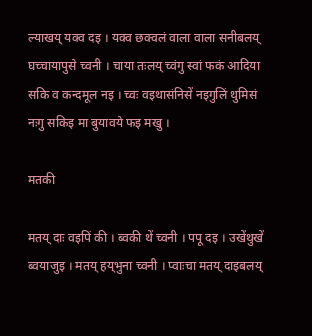ल्याखय्‌ यक्व दइ । यक्व छक्वलं वाला वाला सनीबलय्‌ घच्चायापुसे च्वनी । चाया तःलय्‌ च्वंगु स्वां फकं आदिया सकि व कन्दमूल नइ । च्वः वइथासंनिसें नइगुलिं थुमिसं नःगु सकिइ मा बुयावये फइ मखु ।

मतकी

मतय्‌ दाः वइपिं की । ब्वकी थें च्वनी । पपू दइ । उखेंथुखें ब्वयाजुइ । मतय्‌ हय्‌भुना च्वनी । प्वाःचा मतय्‌ दाइबलय्‌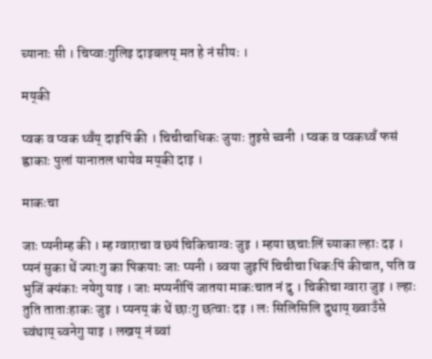च्यानाः सी । चिप्वाःगुलिइ दाइबलय्‌ मत हे नं सीयः ।

मय्‌की

प्वक व प्वक थ्वँय्‌ दाइपिं की । चिचीचाधिकः जुयाः तुइसे च्वनी । प्वक व प्वकथ्वँ फसं ह्वाकाः पुलां यानातल धायेव मय्‌की दाइ ।

माकःचा

जाः प्यनीम्ह की । म्ह ग्वाराचा व छ्यं चिकिचाग्वः जुइ । म्हया छचाःलिं च्याका ल्हाः दइ । प्यनं सुका थें ज्याःगु का पिकयाः जाः प्यनी । ब्वया जुइपिं चिचीचा धिकःपिं कीचात, पति व भुजिं क्यंकाः नयेगु याइ । जाः मप्यनीपिं जातया माकःचात नं दु । चिकीचा ग्वारा जुइ । ल्हाः तुति ताताःहाकः जुइ । प्यनय्‌ कं थें छाःगु छत्वाः दइ । लः सिलिसिलि दुथाय्‌ ख्वाउँसे च्वंथाय्‌ च्वनेगु याइ । लखय्‌ नं ब्वां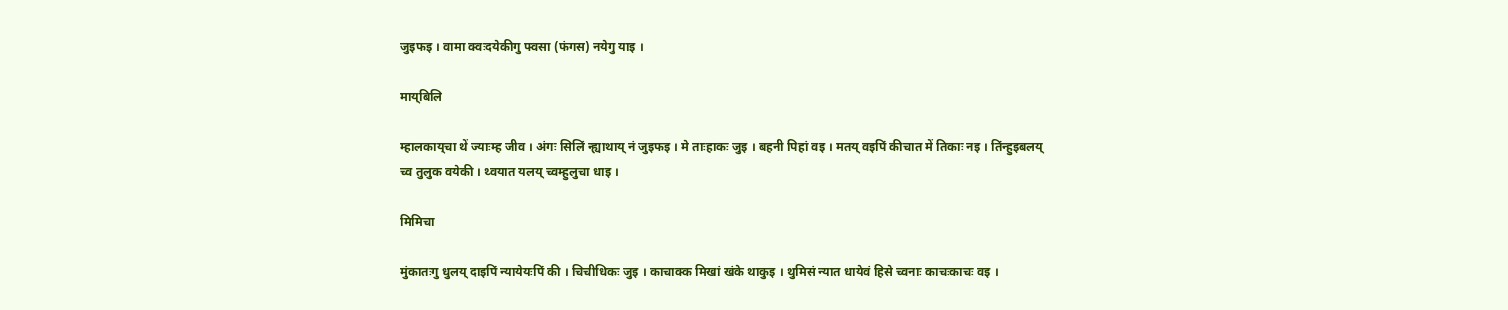जुइफइ । वामा क्वःदयेकीगु फ्वसा (फंगस) नयेगु याइ ।

माय्‌बिलि

म्हालकाय्‌चा थें ज्याःम्ह जीव । अंगः सिलिं न्ह्याथाय्‌ नं जुइफइ । मे ताःहाकः जुइ । बहनी पिहां वइ । मतय्‌ वइपिं कीचात में तिकाः नइ । तिंन्हुइबलय्‌ च्व तुलुक वयेकी । थ्वयात यलय्‌ च्वम्हुलुचा धाइ ।

मिमिचा

मुंकातःगु धुलय्‌ दाइपिं न्यायेयःपिं की । चिचीधिकः जुइ । काचाक्क मिखां खंके थाकुइ । थुमिसं न्यात धायेवं हिसे च्वनाः काचःकाचः वइ ।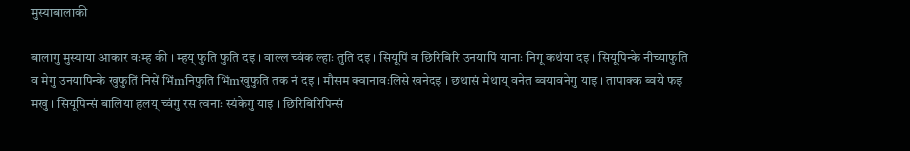मुस्याबालाकी

बालागु मुस्याया आकार वःम्ह की । म्हय्‌ फुति फुति दइ । वाल्ल च्वंक ल्हाः तुति दइ । सियूपिं व छिरिबिरि उनयापिं यानाः निगू कथंया दइ । सियूपिन्के नीच्याफुति व मेगु उनयापिन्के खुफुतिं निसें भिंmनिफुति भिंmखुफुति तक नं दइ । मौसम क्वानावःलिसे खनेदइ । छथासं मेथाय्‌ वनेत ब्वयावनेगु याइ । तापाक्क ब्वये फइ मखु । सियूपिन्सं बालिया हलय्‌ च्वंगु रस त्वनाः स्यंकेगु याइ । छिरिबिरिपिन्सं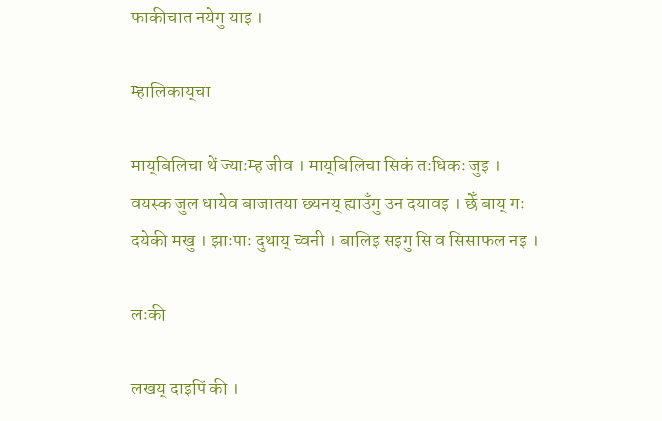फाकीचात नयेगु याइ ।

म्हालिकाय्‌चा

माय्‌बिलिचा थें ज्याःम्ह जीव । माय्‌बिलिचा सिकं तःधिकः जुइ । वयस्क जुल धायेव बाजातया छ्यनय्‌ ह्याउँगु उन दयावइ । छेँ बाय्‌ गः दयेकी मखु । झाःपाः दुथाय्‌ च्वनी । बालिइ सइगु सि व सिसाफल नइ ।

लःकी

लखय्‌ दाइपिं की ।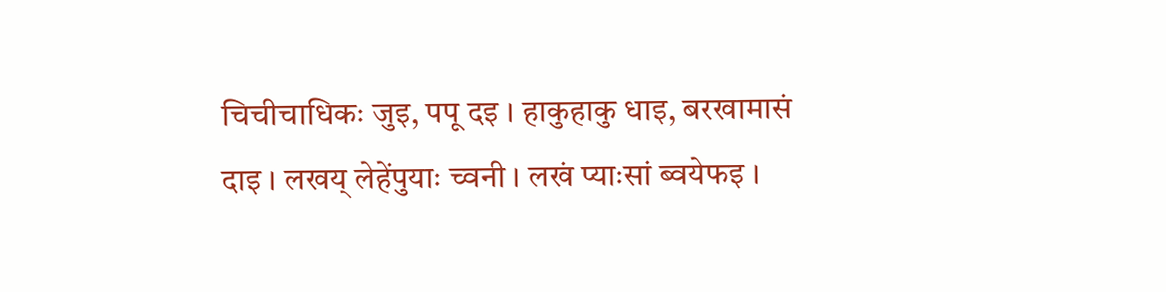चिचीचाधिकः जुइ, पपू दइ । हाकुहाकु धाइ, बरखामासं दाइ । लखय्‌ लेहेंपुयाः च्वनी । लखं प्याःसां ब्वयेफइ ।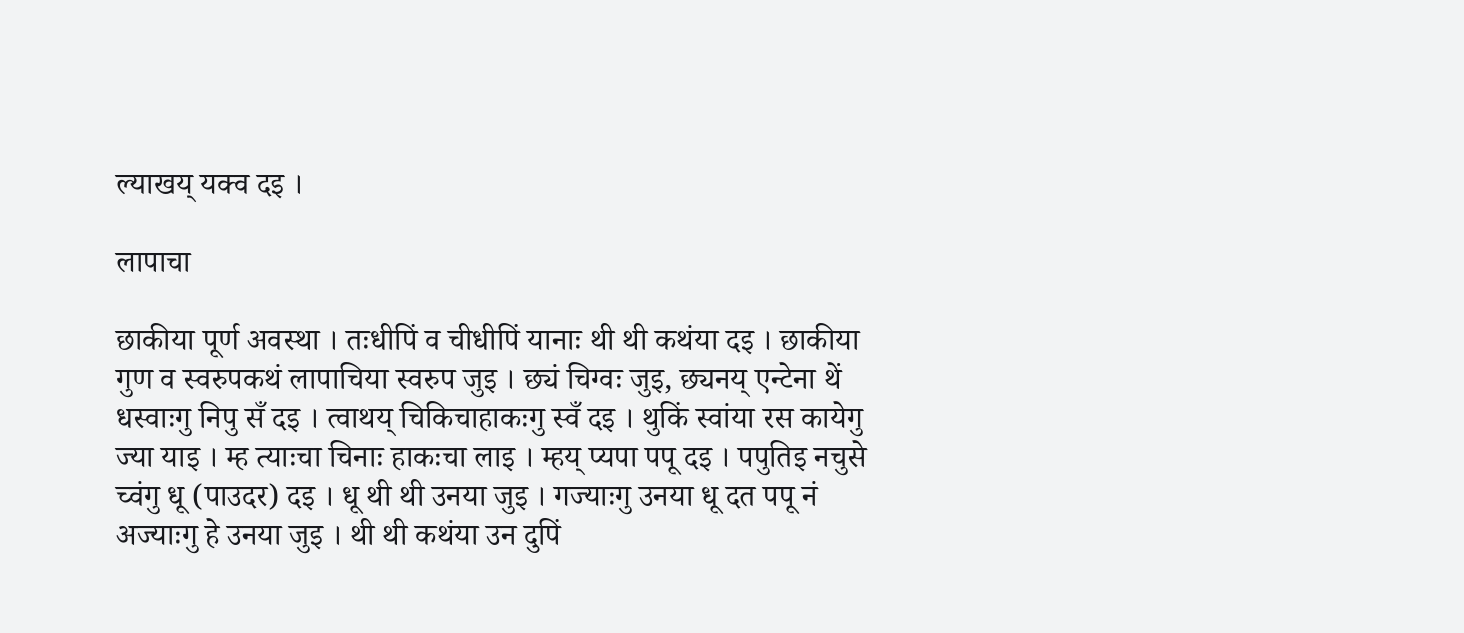ल्याखय्‌ यक्व दइ ।

लापाचा

छाकीया पूर्ण अवस्था । तःधीपिं व चीधीपिं यानाः थी थी कथंया दइ । छाकीया गुण व स्वरुपकथं लापाचिया स्वरुप जुइ । छ्यं चिग्वः जुइ, छ्यनय्‌ एन्टेना थें धस्वाःगु निपु सँ दइ । त्वाथय्‌ चिकिचाहाकःगु स्वँ दइ । थुकिं स्वांया रस कायेगु ज्या याइ । म्ह त्याःचा चिनाः हाकःचा लाइ । म्हय्‌ प्यपा पपू दइ । पपुतिइ नचुसे च्वंगु धू (पाउदर) दइ । धू थी थी उनया जुइ । गज्याःगु उनया धू दत पपू नं अज्याःगु हे उनया जुइ । थी थी कथंया उन दुपिं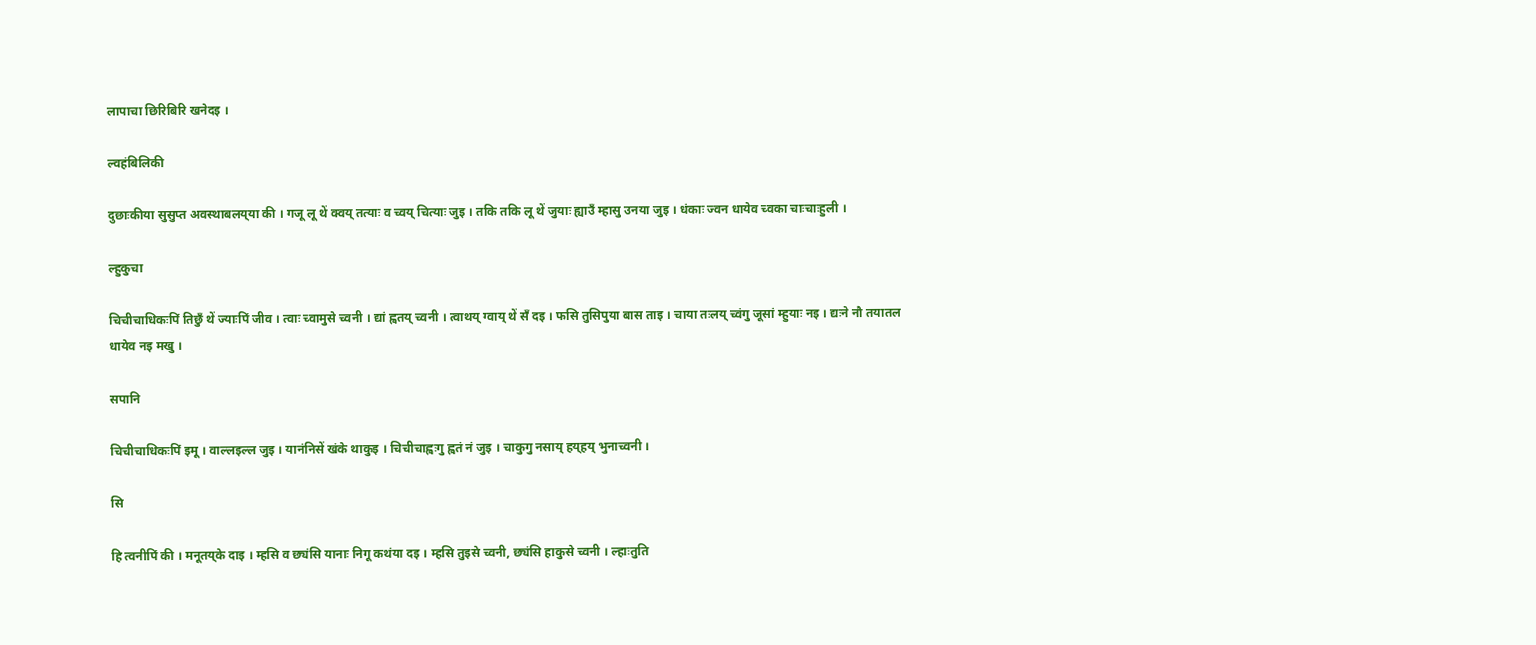लापाचा छिरिबिरि खनेदइ ।

ल्वहंबिलिकी

दुछाःकीया सुसुप्त अवस्थाबलय्‌या की । गजू लू थें क्वय्‌ तत्याः व च्वय्‌ चित्याः जुइ । तकि तकि लू थें जुयाः ह्याउँ म्हासु उनया जुइ । धंकाः ज्वन धायेव च्वका चाःचाःहुली ।

ल्हुकुचा

चिचीचाधिकःपिं तिछुँ थें ज्याःपिं जीव । त्वाः च्वामुसे च्वनी । द्यां ह्वतय्‌ च्वनी । त्वाथय्‌ ग्वाय्‌ थें सँ दइ । फसि तुसिपुया बास ताइ । चाया तःलय्‌ च्वंगु जूसां म्हुयाः नइ । द्यःने नौ तयातल धायेव नइ मखु ।

सपानि

चिचीचाधिकःपिं इमू । वाल्लइल्ल जुइ । यानंनिसें खंके थाकुइ । चिचीचाह्वःगु ह्वतं नं जुइ । चाकुगु नसाय्‌ हय्‌हय्‌ भुनाच्वनी ।

सि

हि त्वनीपिं की । मनूतय्‌के दाइ । म्हसि व छ्यंसि यानाः निगू कथंया दइ । म्हसि तुइसे च्वनी, छ्यंसि हाकुसे च्वनी । ल्हाःतुति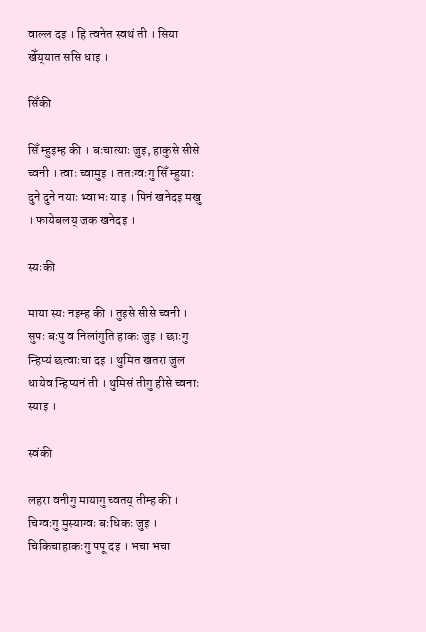वाल्ल दइ । हि त्वनेत स्वथं ती । सिया खेँय्‌यात ससि धाइ ।

सिँकी

सिँ म्हुइम्ह की । बःचात्याः जुइ, हाकुसे सीसे च्वनी । त्वाः च्वामुइ । ततःग्वःगु सिँ म्हुयाः दुने दुने नयाः भ्वाभः याइ । पिनं खनेदइ मखु । फायेबलय्‌ जक खनेदइ ।

स्यःकी

माया स्यः नइम्ह की । तुइसे सीसे च्वनी । सुपः बःपु व निलांगुति हाकः जुइ । छाःगु न्हिप्यं छत्वाःचा दइ । थुमित खतरा जुल धायेव न्हिप्यनं ती । थुमिसं तीगु हीसे च्वनाः स्याइ ।

स्वंकी

लहरा वनीगु मायागु च्वतय्‌ तीम्ह की । चिग्वःगु मुस्याग्वः बःधिकः जुइ । चिकिचाहाकःगु पपू दइ । भचा भचा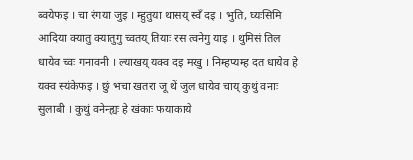ब्वयेफइ । चा रंगया जुइ । म्हुतुया थासय्‌ स्वँ दइ । भुति, घ्यःसिमि आदिया क्यातु क्यातुगु च्वतय्‌ तियाः रस त्वनेगु याइ । थुमिसं तिल धायेव च्वः गनावनी । ल्याखय्‌ यक्व दइ मखु । निम्हप्यम्ह दत धायेव हे यक्व स्यंकेफइ । छुं भचा खतरा जू थें जुल धायेव चाय्‌ कुथुं वनाः सुलाबी । कुथुं वनेन्ह्यः हे खंकाः फयाकाये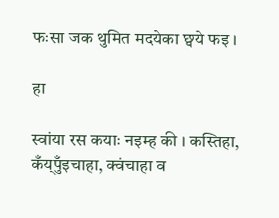फःसा जक थुमित मदयेका छ्वये फइ ।

हा

स्वांया रस कयाः नइम्ह की । कस्तिहा, कँय्‌पुँइचाहा, क्वंचाहा व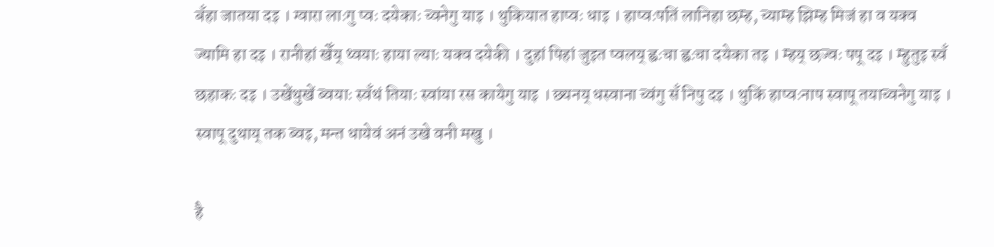बँहा जातया दइ । ग्वारा लाःगु प्वः दयेकाः च्वनेगु याइ । थुकियात हाप्वः धाइ । हाप्वःपतिं लानिहा छम्ह, च्याम्ह झिम्ह मिजं हा व यक्व ज्यामि हा दइ । रानीहां खेँय्‌ थ्वयाः हाया ल्याः यक्व दयेकी । दुहां पिहां जुइत प्वलय्‌ ह्वःचा ह्वःचा दयेका तइ । म्हय्‌ छज्वः पपू दइ । म्हुतुइ स्वँ छहाकः दइ । उखेंथुखें ब्वयाः स्वँथं तियाः स्वांया रस कायेगु याइ । छ्यनय्‌ धस्वाना च्वंगु सँ निपु दइ । थुकिं हाप्वःनाप स्वापू तयाच्वनेगु याइ । स्वापू दुथाय्‌ तक ब्वइ, मन्त धायेवं अनं उखे वनी मखु ।

है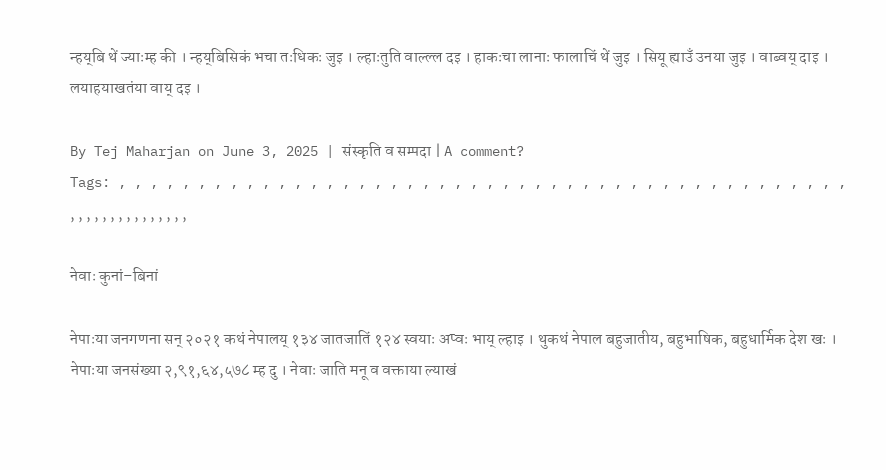न्हय्‌बि थें ज्याःम्ह की । न्हय्‌बिसिकं भचा तःधिकः जुइ । ल्हाःतुति वाल्ल्ल दइ । हाकःचा लानाः फालाचिं थें जुइ । सियू ह्याउँ उनया जुइ । वाब्वय्‌ दाइ । लयाहयाखतंया वाय्‌ दइ ।

By Tej Maharjan on June 3, 2025 | संस्कृति व सम्पदा | A comment?
Tags: , , , , , , , , , , , , , , , , , , , , , , , , , , , , , , , , , , , , , , , , , , , , , , , , , , , , , , , , , , , , ,

नेवाः कुनां–बिनां

नेपाःया जनगणना सन् २०२१ कथं नेपालय् १३४ जातजातिं १२४ स्वयाः अप्वः भाय् ल्हाइ । थुकथं नेपाल बहुजातीय, बहुभाषिक, बहुधार्मिक देश खः । नेपाःया जनसंख्या २,९१,६४,५७८ म्ह दु । नेवाः जाति मनू व वक्ताया ल्याखं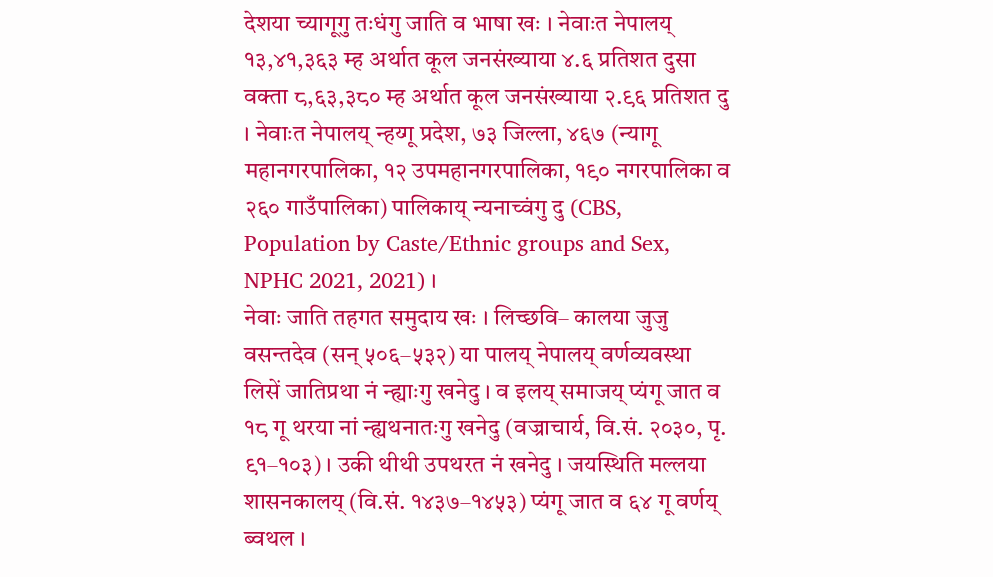देशया च्यागूगु तःधंगु जाति व भाषा खः । नेवाःत नेपालय् १३,४१,३६३ म्ह अर्थात कूल जनसंख्याया ४.६ प्रतिशत दुसा वक्ता ८,६३,३८० म्ह अर्थात कूल जनसंख्याया २.९६ प्रतिशत दु । नेवाःत नेपालय् न्हय्गू प्रदेश, ७३ जिल्ला, ४६७ (न्यागू महानगरपालिका, १२ उपमहानगरपालिका, १९० नगरपालिका व २६० गाउँपालिका) पालिकाय् न्यनाच्वंगु दु (CBS, Population by Caste/Ethnic groups and Sex, NPHC 2021, 2021) ।
नेवाः जाति तहगत समुदाय खः । लिच्छवि– कालया जुजु वसन्तदेव (सन् ५०६–५३२) या पालय् नेपालय् वर्णव्यवस्था लिसें जातिप्रथा नं न्ह्याःगु खनेदु । व इलय् समाजय् प्यंगू जात व १८ गू थरया नां न्ह्यथनातःगु खनेदु (वज्राचार्य, वि.सं. २०३०, पृ. ९१–१०३) । उकी थीथी उपथरत नं खनेदु । जयस्थिति मल्लया शासनकालय् (वि.सं. १४३७–१४५३) प्यंगू जात व ६४ गू वर्णय् ब्वथल ।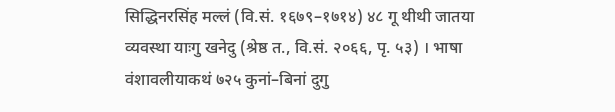सिद्धिनरसिंह मल्लं (वि.सं. १६७९–१७१४) ४८ गू थीथी जातया व्यवस्था याःगु खनेदु (श्रेष्ठ त., वि.सं. २०६६, पृ. ५३) । भाषा वंशावलीयाकथं ७२५ कुनां–बिनां दुगु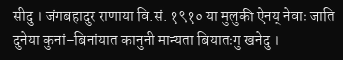सीदु । जंगबहादुर राणाया वि.सं. १९१० या मुलुकी ऐनय् नेवाः जाति दुनेया कुनां–बिनांयात कानुनी मान्यता बियातःगु खनेदु ।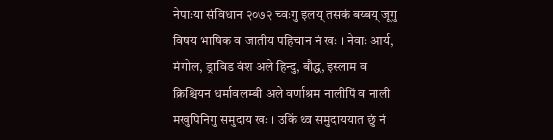नेपाःया संविधान २०७२ च्वःगु इलय् तसकं बय्बय् जूगु विषय भाषिक व जातीय पहिचान नं खः । नेवाः आर्य, मंगोल, ड्राविड वंश अले हिन्दु, बौद्ध, इस्लाम व क्रिश्चियन धर्मावलम्बी अले वर्णाश्रम नालीपिं व नाली मखुपिनिगु समुदाय खः । उकिं थ्व समुदाययात छुं नं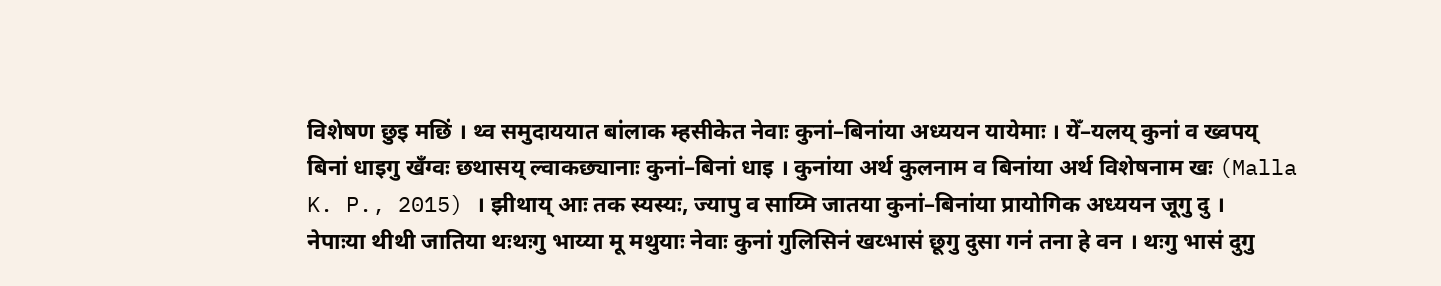विशेषण छुइ मछिं । थ्व समुदाययात बांलाक म्हसीकेत नेवाः कुनां–बिनांया अध्ययन यायेमाः । येँ–यलय् कुनां व ख्वपय् बिनां धाइगु खँग्वः छथासय् ल्वाकछ्यानाः कुनां–बिनां धाइ । कुनांया अर्थ कुलनाम व बिनांया अर्थ विशेषनाम खः (Malla K. P., 2015) । झीथाय् आः तक स्यस्यः, ज्यापु व साय्मि जातया कुनां–बिनांया प्रायोगिक अध्ययन जूगु दु ।
नेपाःया थीथी जातिया थःथःगु भाय्या मू मथुयाः नेवाः कुनां गुलिसिनं खय्भासं छूगु दुसा गनं तना हे वन । थःगु भासं दुगु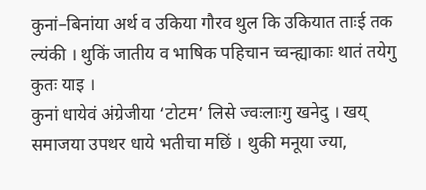कुनां–बिनांया अर्थ व उकिया गौरव थुल कि उकियात ताःई तक ल्यंकी । थुकिं जातीय व भाषिक पहिचान च्वन्ह्याकाः थातं तयेगु कुतः याइ ।
कुनां धायेवं अंग्रेजीया ‘टोटम’ लिसे ज्वःलाःगु खनेदु । खय् समाजया उपथर धाये भतीचा मछिं । थुकी मनूया ज्या,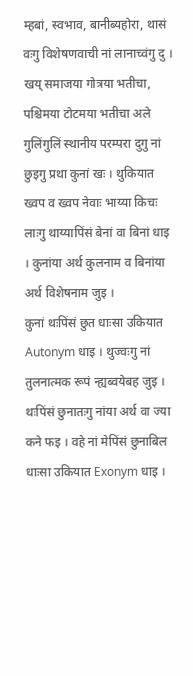म्हबां, स्वभाव, बानीब्यहोरा, थासं वःगु विशेषणवाची नां लानाच्वंगु दु । खय् समाजया गोत्रया भतीचा, पश्चिमया टोटमया भतीचा अले गुलिंगुलिं स्थानीय परम्परा दुगु नां छुइगु प्रथा कुनां खः । थुकियात ख्वप व ख्वप नेवाः भाय्या किचः लाःगु थाय्यापिंसं बेनां वा बिनां धाइ । कुनांया अर्थ कुलनाम व बिनांया अर्थ विशेषनाम जुइ ।
कुनां थःपिंसं छुत धाःसा उकियात Autonym धाइ । थुज्वःगु नां तुलनात्मक रूपं न्ह्यब्वयेबह जुइ । थःपिंसं छुनातःगु नांया अर्थ वा ज्या कने फइ । वहे नां मेपिंसं छुनाबिल धाःसा उकियात Exonym धाइ ।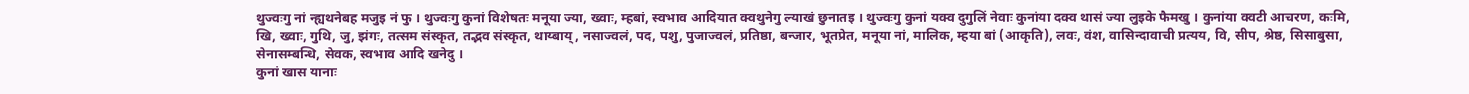थुज्वःगु नां न्ह्यथनेबह मजुइ नं फु । थुज्वःगु कुनां विशेषतः मनूया ज्या, ख्वाः, म्हबां, स्वभाव आदियात क्वथुनेगु ल्याखं छुनातइ । थुज्वःगु कुनां यक्व दुगुलिं नेवाः कुनांया दक्व थासं ज्या लुइके फैमखु । कुनांया क्वटी आचरण, कःमि, खि, ख्वाः, गुथि, जु, झंगः, तत्सम संस्कृत, तद्भव संस्कृत, थाय्बाय्, नसाज्वलं, पद, पशु, पुजाज्वलं, प्रतिष्ठा, बन्जार, भूतप्रेत, मनूया नां, मालिक, म्हया बां (आकृति), लवः, वंश, वासिन्दावाची प्रत्यय, वि, सीप, श्रेष्ठ, सिसाबुसा, सेनासम्बन्धि, सेवक, स्वभाव आदि खनेदु ।
कुनां खास यानाः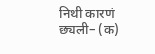निथी कारणं छ्यली– (क)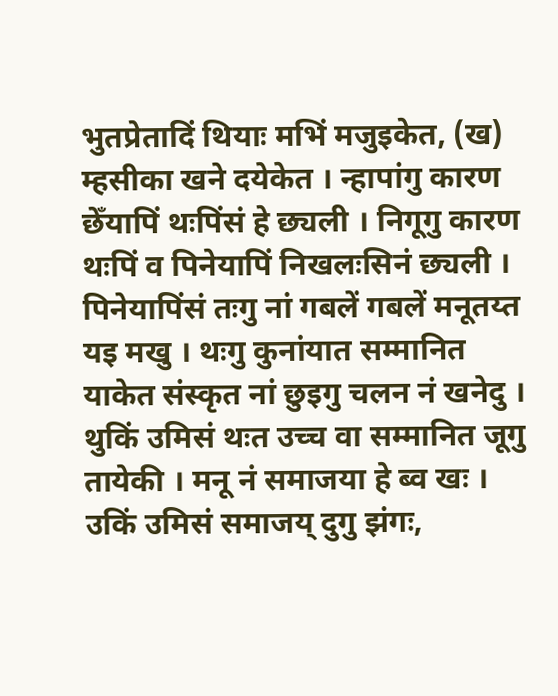भुतप्रेतादिं थियाः मभिं मजुइकेत, (ख) म्हसीका खने दयेकेत । न्हापांगु कारण छेँयापिं थःपिंसं हे छ्यली । निगूगु कारण थःपिं व पिनेयापिं निखलःसिनं छ्यली । पिनेयापिंसं तःगु नां गबलें गबलें मनूतय्त यइ मखु । थःगु कुनांयात सम्मानित याकेत संस्कृत नां छुइगु चलन नं खनेदु । थुकिं उमिसं थःत उच्च वा सम्मानित जूगु तायेकी । मनू नं समाजया हे ब्व खः । उकिं उमिसं समाजय् दुगु झंगः,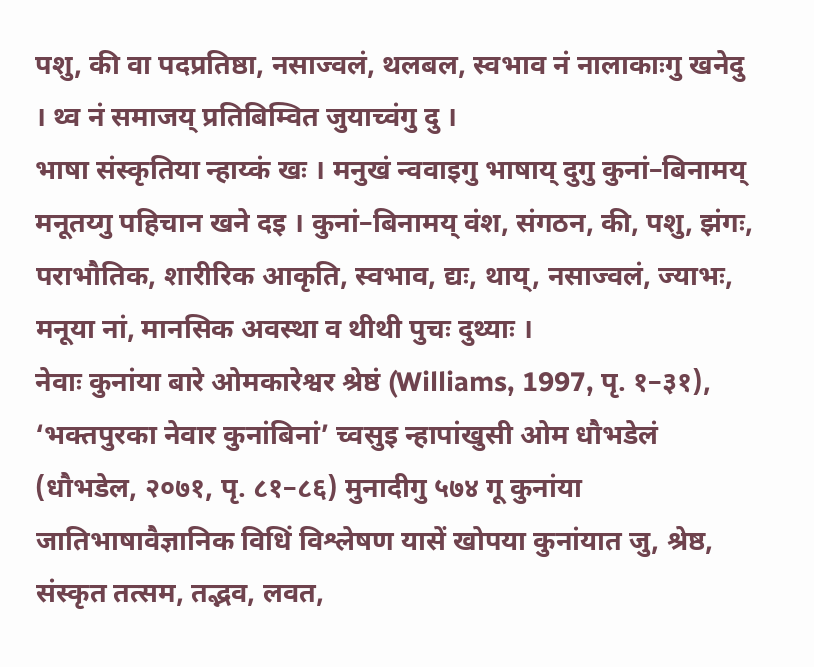पशु, की वा पदप्रतिष्ठा, नसाज्वलं, थलबल, स्वभाव नं नालाकाःगु खनेदु । थ्व नं समाजय् प्रतिबिम्वित जुयाच्वंगु दु ।
भाषा संस्कृतिया न्हाय्कं खः । मनुखं न्ववाइगु भाषाय् दुगु कुनां–बिनामय् मनूतय्गु पहिचान खने दइ । कुनां–बिनामय् वंश, संगठन, की, पशु, झंगः, पराभौतिक, शारीरिक आकृति, स्वभाव, द्यः, थाय्, नसाज्वलं, ज्याभः, मनूया नां, मानसिक अवस्था व थीथी पुचः दुथ्याः ।
नेवाः कुनांया बारे ओमकारेश्वर श्रेष्ठं (Williams, 1997, पृ. १–३१), ‘भक्तपुरका नेवार कुनांबिनां’ च्वसुइ न्हापांखुसी ओम धौभडेलं (धौभडेल, २०७१, पृ. ८१–८६) मुनादीगु ५७४ गू कुनांया जातिभाषावैज्ञानिक विधिं विश्लेषण यासें खोपया कुनांयात जु, श्रेष्ठ, संस्कृत तत्सम, तद्भव, लवत,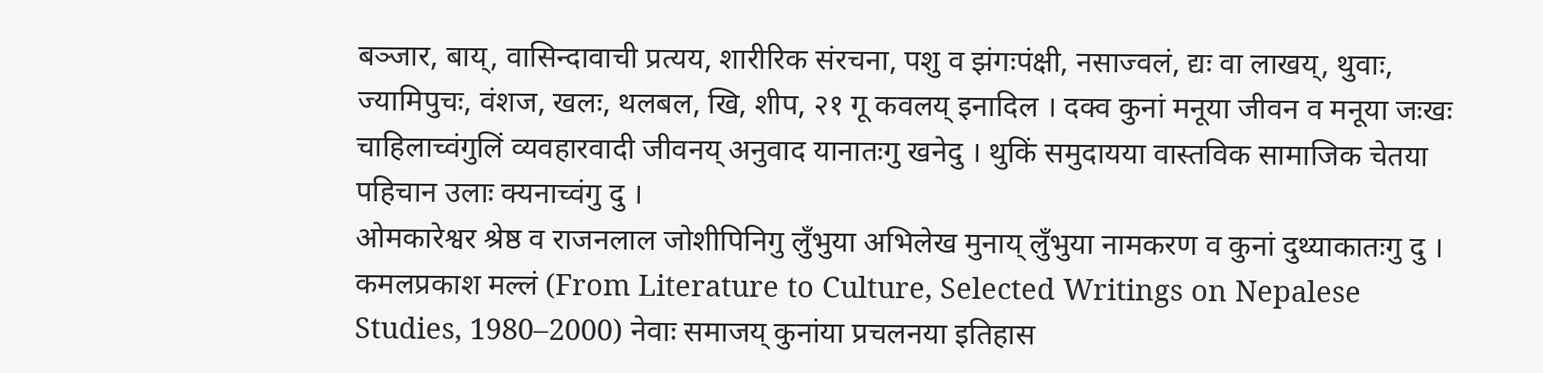बञ्जार, बाय्, वासिन्दावाची प्रत्यय, शारीरिक संरचना, पशु व झंगःपंक्षी, नसाज्वलं, द्यः वा लाखय्, थुवाः, ज्यामिपुचः, वंशज, खलः, थलबल, खि, शीप, २१ गू कवलय् इनादिल । दक्व कुनां मनूया जीवन व मनूया जःखः चाहिलाच्वंगुलिं व्यवहारवादी जीवनय् अनुवाद यानातःगु खनेदु । थुकिं समुदायया वास्तविक सामाजिक चेतया पहिचान उलाः क्यनाच्वंगु दु ।
ओमकारेश्वर श्रेष्ठ व राजनलाल जोशीपिनिगु लुँभुया अभिलेख मुनाय् लुँभुया नामकरण व कुनां दुथ्याकातःगु दु ।
कमलप्रकाश मल्लं (From Literature to Culture, Selected Writings on Nepalese Studies, 1980–2000) नेवाः समाजय् कुनांया प्रचलनया इतिहास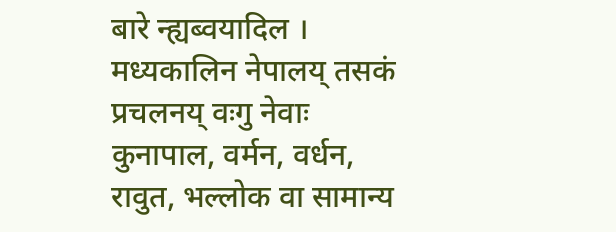बारे न्ह्यब्वयादिल । मध्यकालिन नेपालय् तसकं प्रचलनय् वःगु नेवाः कुनापाल, वर्मन, वर्धन, रावुत, भल्लोक वा सामान्य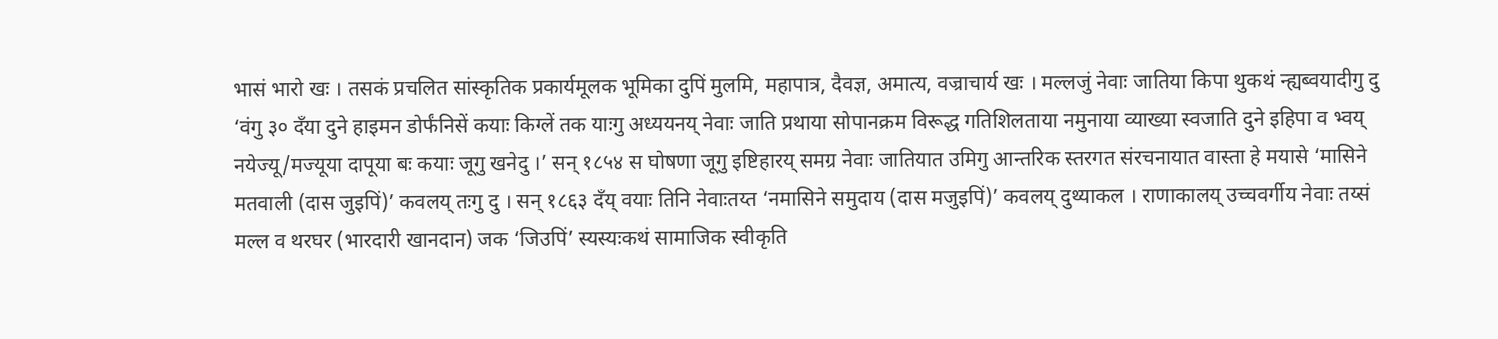भासं भारो खः । तसकं प्रचलित सांस्कृतिक प्रकार्यमूलक भूमिका दुपिं मुलमि, महापात्र, दैवज्ञ, अमात्य, वज्राचार्य खः । मल्लजुं नेवाः जातिया किपा थुकथं न्ह्यब्वयादीगु दु ‘वंगु ३० दँया दुने हाइमन डोर्फंनिसें कयाः किग्लें तक याःगु अध्ययनय् नेवाः जाति प्रथाया सोपानक्रम विरूद्ध गतिशिलताया नमुनाया व्याख्या स्वजाति दुने इहिपा व भ्वय् नयेज्यू/मज्यूया दापूया बः कयाः जूगु खनेदु ।’ सन् १८५४ स घोषणा जूगु इष्टिहारय् समग्र नेवाः जातियात उमिगु आन्तरिक स्तरगत संरचनायात वास्ता हे मयासे ‘मासिने मतवाली (दास जुइपिं)’ कवलय् तःगु दु । सन् १८६३ दँय् वयाः तिनि नेवाःतय्त ‘नमासिने समुदाय (दास मजुइपिं)’ कवलय् दुथ्याकल । राणाकालय् उच्चवर्गीय नेवाः तय्सं मल्ल व थरघर (भारदारी खानदान) जक ‘जिउपिं’ स्यस्यःकथं सामाजिक स्वीकृति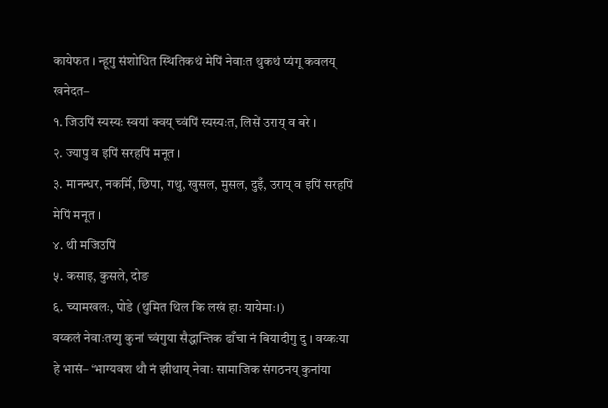कायेफत । न्हूगु संशोधित स्थितिकथं मेपिं नेवाःत थुकथं प्यंगू कवलय् खनेदत–
१. जिउपिं स्यस्यः स्वयां क्वय् च्वंपिं स्यस्यःत, लिसें उराय् व बरे ।
२. ज्यापु व इपिं सरहपिं मनूत ।
३. मानन्धर, नकर्मि, छिपा, गथु, खुसल, मुसल, दुइँ, उराय् व इपिं सरहपिं मेपिं मनूत ।
४. थी मजिउपिं
५. कसाइ, कुसले, दोङ
६. च्यामखलः, पोडे (थुमित थिल कि लखं हाः यायेमाः।)
वय्कलं नेवाःतय्गु कुनां च्वंगुया सैद्धान्तिक ढाँचा नं बियादीगु दु । वय्कःया हे भासं– ‘भाग्यवश थौ नं झीथाय् नेवाः सामाजिक संगठनय् कुनांया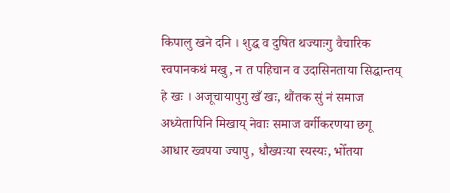किपालु खने दनि । शुद्ध व दुषित थज्याःगु वैचारिक स्वपानकथं मखु, न त पहिचान व उदासिनताया सिद्धान्तय् हे खः । अजूचायापुगु खँ खः, थौंतक सुं नं समाज अध्येतापिनि मिखाय् नेवाः समाज वर्गीकरणया छगू आधार ख्वपया ज्यापु, धौख्यःया स्यस्यः, भोँतया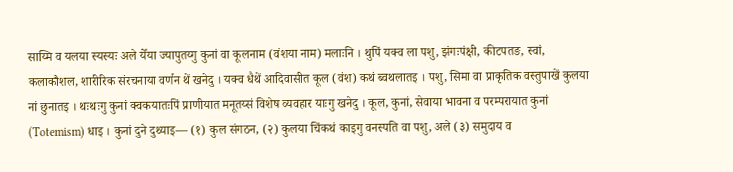साय्मि व यलया स्यस्यः अले येँया ज्यापुतय्गु कुनां वा कूलनाम (वंशया नाम) मलाःनि । थुपिं यक्व ला पशु, झंगःपंक्षी, कीटपतङ, स्वां, कलाकौशल, शारीरिक संरचनाया वर्णन थें खनेदु । यक्व धैथें आदिवासीत कूल (वंश) कथं ब्वथलातइ । पशु, सिमा वा प्राकृतिक वस्तुपाखें कुलया नां छुनातइ । थःथःगु कुनां क्वकयातःपिं प्राणीयात मनूतय्सं विशेष व्यवहार याःगु खनेदु । कूल, कुनां, सेवाया भावना व परम्परायात कुनां (Totemism) धाइ । कुनां दुने दुथ्याइ— (१) कुल संगठन, (२) कुलया चिंकथं काइगु वनस्पति वा पशु, अले (३) समुदाय व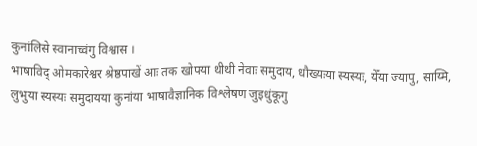कुनांलिसे स्वानाच्वंगु विश्वास ।
भाषाविद् ओमकारेश्वर श्रेष्ठपाखें आः तक खोपया थीथी नेवाः समुदाय, धौख्यःया स्यस्यः, येँया ज्यापु, साय्मि, लुभुया स्यस्यः समुदायया कुनांया भाषावैज्ञानिक विश्लेषण जुइधुंकूगु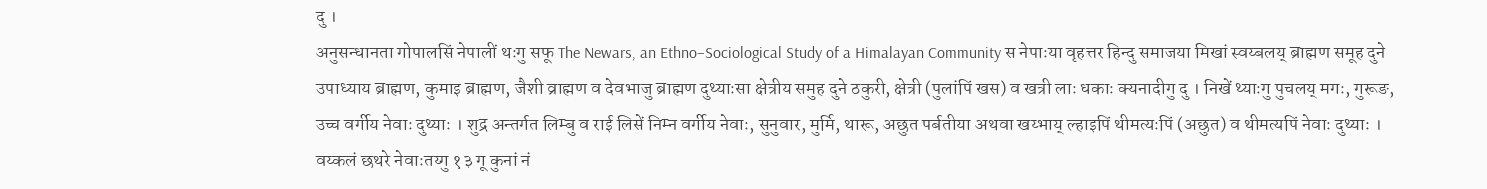दु ।
अनुसन्धानता गोपालसिं नेपालीं थःगु सफू The Newars, an Ethno–Sociological Study of a Himalayan Community स नेपाःया वृहत्तर हिन्दु समाजया मिखां स्वय्बलय् ब्राह्मण समूह दुने उपाध्याय ब्राह्मण, कुमाइ ब्राह्मण, जैशी व्राह्मण व देवभाजु ब्राह्मण दुथ्याःसा क्षेत्रीय समुह दुने ठकुरी, क्षेत्री (पुलांपिं खस) व खत्री लाः धकाः क्यनादीगु दु । निखें थ्याःगु पुचलय् मगः, गुरूङ, उच्च वर्गीय नेवाः दुथ्याः । शुद्र अन्तर्गत लिम्बु व राई लिसें निम्न वर्गीय नेवाः, सुनुवार, मुर्मि, थारू, अछुत पर्बतीया अथवा खय्भाय् ल्हाइपिं थीमत्यःपिं (अछुत) व थीमत्यपिं नेवाः दुथ्याः । वय्कलं छथरे नेवाःतय्गु १३ गू कुनां नं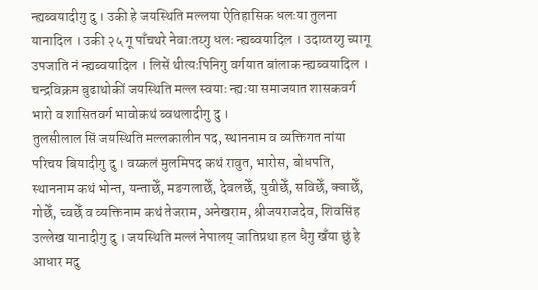न्ह्यब्वयादीगु दु । उकी हे जयस्थिति मल्लया ऐतिहासिक धलःया तुलना यानादिल । उकी २५ गू पाँचथरे नेवाःतय्गु धलः न्ह्यब्वयादिल । उदाय्तय्गु च्यागू उपजाति नं न्ह्यब्वयादिल । लिसें थीत्यःपिनिगु वर्गयात बांलाक न्ह्यब्वयादिल ।
चन्द्रविक्रम बुढाथोकीं जयस्थिति मल्ल स्वयाः न्ह्यःया समाजयात शासकवर्ग भारो व शासितवर्ग भावोकथं ब्वथलादीगु दु ।
तुलसीलाल सिं जयस्थिति मल्लकालीन पद, स्थाननाम व व्यक्तिगत नांया परिचय बियादीगु दु । वय्कलं मुलमिपद कथं रावुत, भारोस, बोधपति, स्थाननाम कथं भोन्त, यन्ताछेँ, मङगलाछेँ, देवलछेँ, युवीछेँ, सविछेँ, क्वाछेँ, गोछेँ, च्वछेँ व व्यक्तिनाम कथं तेजराम, अनेखराम, श्रीजयराजदेव, शिवसिंह उल्लेख यानादीगु दु । जयस्थिति मल्लं नेपालय् जातिप्रथा हल धैगु खँया छुं हे आधार मदु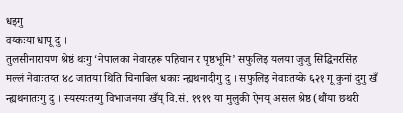धइगु
वय्कःया धापू दु ।
तुलसीनारायण श्रेष्ठं थःगु ‘नेपालका नेवारहरू पहिचान र पृष्ठभूमि’ सफुलिइ यलया जुजु सिद्धिनरसिंह मल्लं नेवाःतय्त ४८ जातया थिति चिनाबिल धकाः न्ह्यथनादीगु दु । सफुलिइ नेवाःतय्के ६२१ गू कुनां दुगु खँ न्ह्यथनातःगु दु । स्यस्यःतय्गु विभाजनया खँय् वि.सं. १९१९ या मुलुकी ऐनय् असल श्रेष्ठ (थौंया छथरी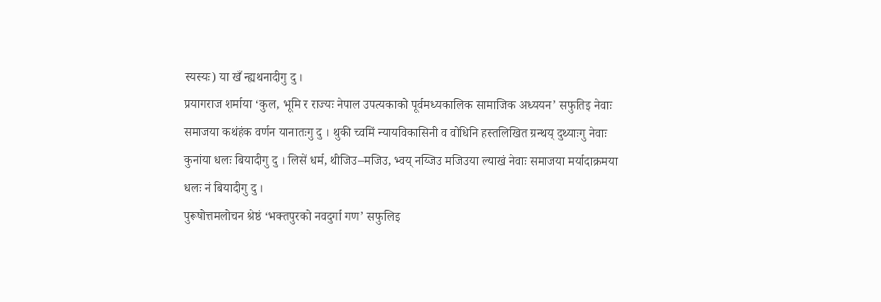स्यस्यः) या खँ न्ह्यथनादीगु दु ।
प्रयागराज शर्माया ‘कुल, भूमि र राज्यः नेपाल उपत्यकाको पूर्वमध्यकालिक सामाजिक अध्ययन’ सफुतिइ नेवाः समाजया कथंहंक वर्णन यानातःगु दु । थुकी च्वमिं न्यायविकासिनी व वोधिनि हस्तलिखित ग्रन्थय् दुथ्याःगु नेवाः कुनांया धलः बियादीगु दु । लिसें धर्म, थीजिउ–मजिउ, भ्वय् नय्जिउ मजिउया ल्याखं नेवाः समाजया मर्यादाक्रमया धलः नं बियादीगु दु ।
पुरूषोत्तमलोचन श्रेष्ठं ‘भक्तपुरको नवदुर्गा गण’ सफुलिइ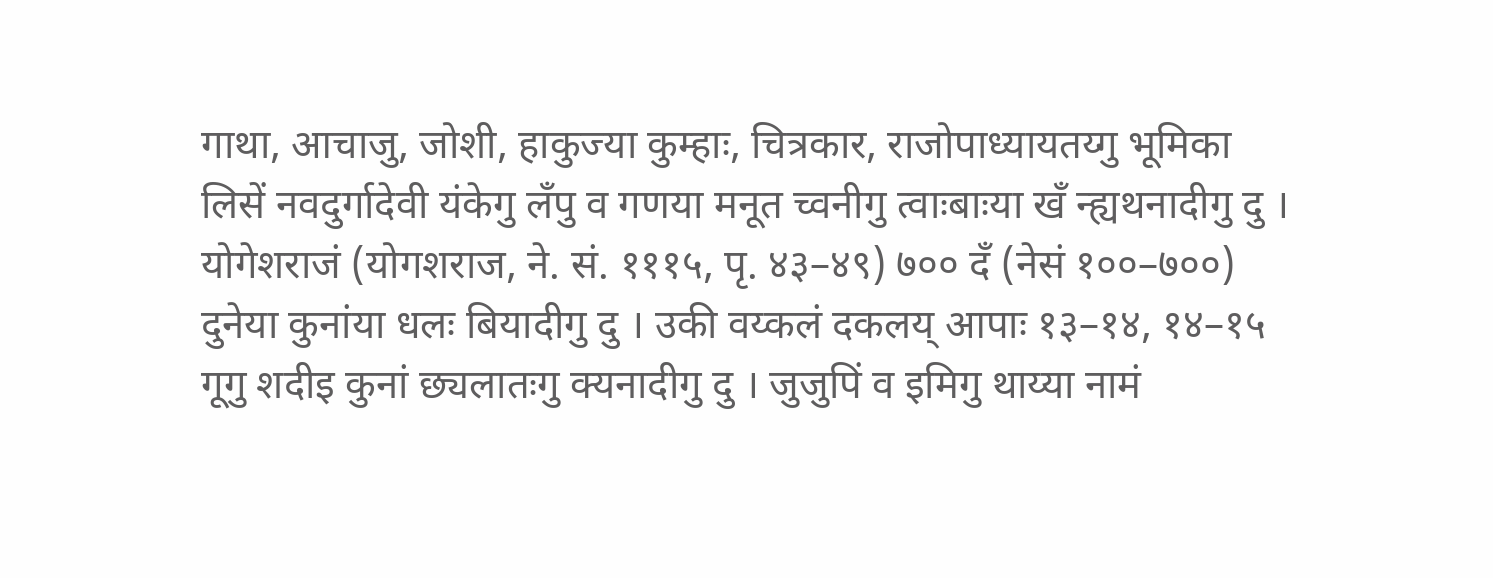गाथा, आचाजु, जोशी, हाकुज्या कुम्हाः, चित्रकार, राजोपाध्यायतय्गु भूमिका लिसें नवदुर्गादेवी यंकेगु लँपु व गणया मनूत च्वनीगु त्वाःबाःया खँ न्ह्यथनादीगु दु ।
योगेशराजं (योगशराज, ने. सं. १११५, पृ. ४३–४९) ७०० दँ (नेसं १००–७००) दुनेया कुनांया धलः बियादीगु दु । उकी वय्कलं दकलय् आपाः १३–१४, १४–१५ गूगु शदीइ कुनां छ्यलातःगु क्यनादीगु दु । जुजुपिं व इमिगु थाय्या नामं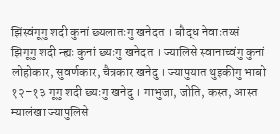झिंस्वंगूगु शदी कुनां छ्यलातःगु खनेदत । बौद्ध नेवाःतय्सं झिगूगु शदी न्ह्यः कुनां छ्यःगु खनेदत । ज्यालिसे स्वानाच्वंगु कुनां
लोहोकार, सुवर्णकार, चैत्रकार खनेदु । ज्यापुयात थुइकीगु भाबो १२–१३ गूगु शदी छ्यःगु खनेदु । गाभुजा, जोति, कस्त, आस्त म्यालंखा ज्यापुलिसे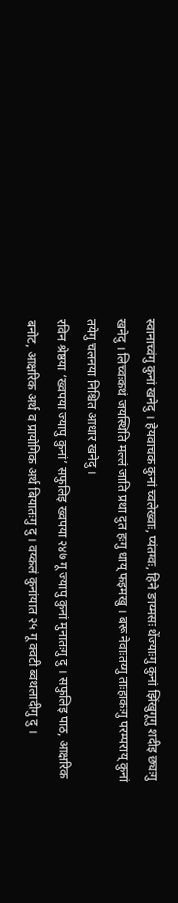स्वानाच्वंगु कुनां खनेदु । हेयवाचक कुनां च्वलेख्वाः, प्यंतग्वः, हिने ङाय्मसः थेंज्याःगु कुनां झिंखुगूगु शदीइ छ्यःगु खनेदु । लिच्वःकथं जयस्थिति मल्लं जाति प्रथा दुत हःगु धाय् फइमखु । बरू नेवाःतय्गु ताःहाकःगु परम्पराय् कुनां तयेगु चलनया निश्चित आधार खनेदु ।
रविन श्रेष्ठया ‘ख्वपया ज्यापु कुनां’ सफुलिइ ख्वपया २४७ गू ज्यापु कुनां मुनातःगु दु । सफुलिइ पाठ, आक्षरिक बनोट, आक्षरिक अर्थ व प्रायोगिक अर्थ बियातःगु दु । वय्कलं कुनांयात २५ गू क्वटी ब्वथलादीगु दु ।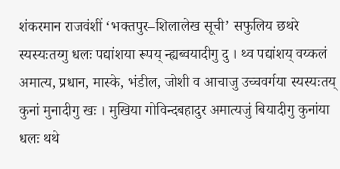शंकरमान राजवंशीं ‘भक्तपुर–शिलालेख सूची’ सफुलिय छथरे स्यस्यःतय्गु धलः पद्यांशया रूपय् न्ह्यब्वयादीगु दु । थ्व पद्यांशय् वय्कलं अमात्य, प्रधान, मास्के, भंडील, जोशी व आचाजु उच्चवर्गया स्यस्यःतय् कुनां मुनादीगु खः । मुखिया गोविन्दबहादुर अमात्यजुं बियादीगु कुनांया धलः थथे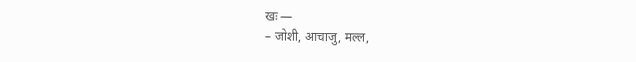खः —
– जोशी, आचाजु, मल्ल,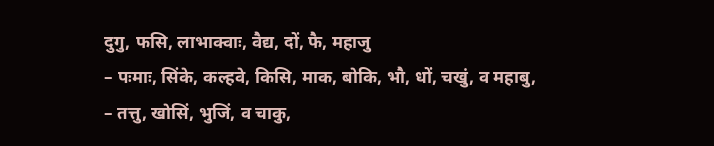दुगु, फसि, लाभाक्वाः, वैद्य, दों, फै, महाजु
– पःमाः, सिंके, कल्हवे, किसि, माक, बोकि, भौ, धों, चखुं, व महाबु,
– तत्तु, खोसिं, भुजिं, व चाकु,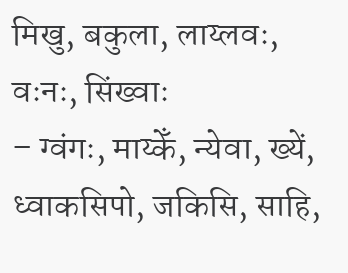मिखु, बकुला, लाय्लवः, वःनः, सिंख्वाः
– ग्वंगः, माय्केँ, न्येवा, ख्यें, ध्वाकसिपो, जकिसि, साहि,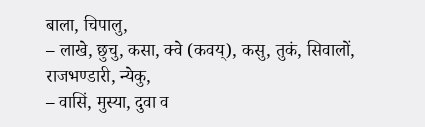बाला, चिपालु,
– लाखे, छुचु, कसा, क्वे (कवय्), कसु, तुकं, सिवालों, राजभण्डारी, न्येकु,
– वासिं, मुस्या, दुवा व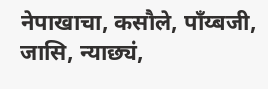नेपाखाचा, कसौले, पाँय्बजी, जासि, न्याछ्यं,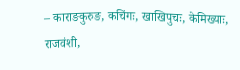– काराङकुरुङ, कचिंगः, खाखिपुचः, केमिख्याः, राजवंशी,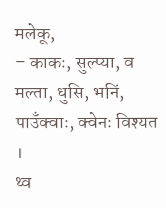मलेकू,
– काकः, सुल्प्या, व मल्ता, धुसि, भनिं, पाउँक्वाः, क्वेनः विश्यत ।
थ्व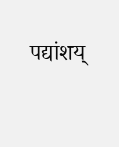पद्यांशय्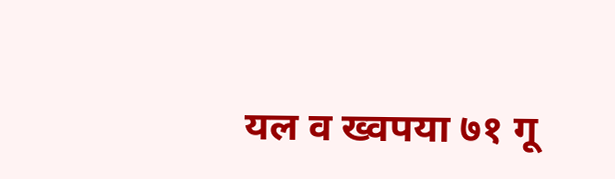यल व ख्वपया ७१ गू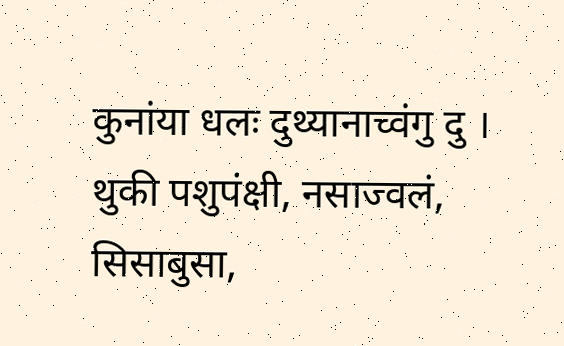कुनांया धलः दुथ्यानाच्वंगु दु । थुकी पशुपंक्षी, नसाज्वलं, सिसाबुसा,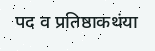पद व प्रतिष्ठाकथंया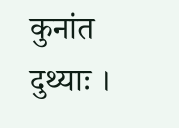कुनांत दुथ्याः ।